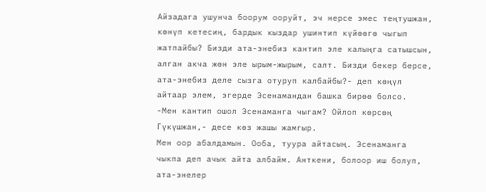Айзадага ушунча боорум ооруйт, эч нерсе эмес теңтушжан, көнүп кетесиң, бардык кыздар ушинтип күйөөгө чыгып жатпайбы? Бизди ата-энебиз кантип эле калыңга сатышсын, алган акча жөн эле ырым-жырым, салт. Бизди бекер берсе, ата-энебиз деле сызга отуруп калбайбы?- деп көңүл айтаар элем, эгерде Эсенамандан башка бирөө болсо.
-Мен кантип ошол Эсенаманга чыгам? Ойлоп көрсөң Гүкүшжан,- десе көз жашы жамгыр.
Мен оор абалдамын. Ооба, туура айтасың. Эсенаманга чыкпа деп ачык айта албайм. Анткени, болоор иш болуп, ата-энелер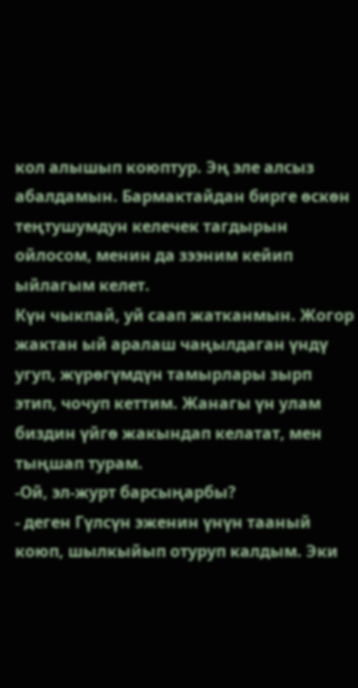кол алышып коюптур. Эң эле алсыз абалдамын. Бармактайдан бирге өскөн теңтушумдун келечек тагдырын ойлосом, менин да зээним кейип ыйлагым келет.
Күн чыкпай, уй саап жатканмын. Жогор жактан ый аралаш чаңылдаган үндү угуп, жүрөгүмдүн тамырлары зырп этип, чочуп кеттим. Жанагы үн улам биздин үйгө жакындап келатат, мен тыңшап турам.
-Ой, эл-журт барсыңарбы?
- деген Гүлсүн эженин үнүн тааный коюп, шылкыйып отуруп калдым. Эки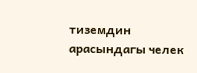тиземдин арасындагы челек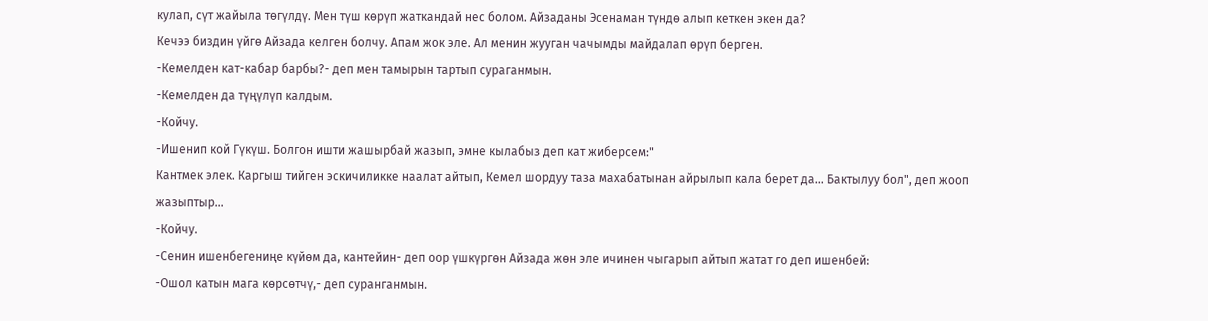кулап, сүт жайыла төгүлдү. Мен түш көрүп жаткандай нес болом. Айзаданы Эсенаман түндө алып кеткен экен да?
Кечээ биздин үйгө Айзада келген болчу. Апам жок эле. Ал менин жууган чачымды майдалап өрүп берген.
-Кемелден кат-кабар барбы?- деп мен тамырын тартып сураганмын.
-Кемелден да түңүлүп калдым.
-Койчу.
-Ишенип кой Гүкүш. Болгон ишти жашырбай жазып, эмне кылабыз деп кат жиберсем:"
Кантмек элек. Каргыш тийген эскичиликке наалат айтып, Кемел шордуу таза махабатынан айрылып кала берет да... Бактылуу бол", деп жооп жазыптыр...
-Койчу.
-Сенин ишенбегениңе күйөм да, кантейин- деп оор үшкүргөн Айзада жөн эле ичинен чыгарып айтып жатат го деп ишенбей:
-Ошол катын мага көрсөтчү,- деп суранганмын.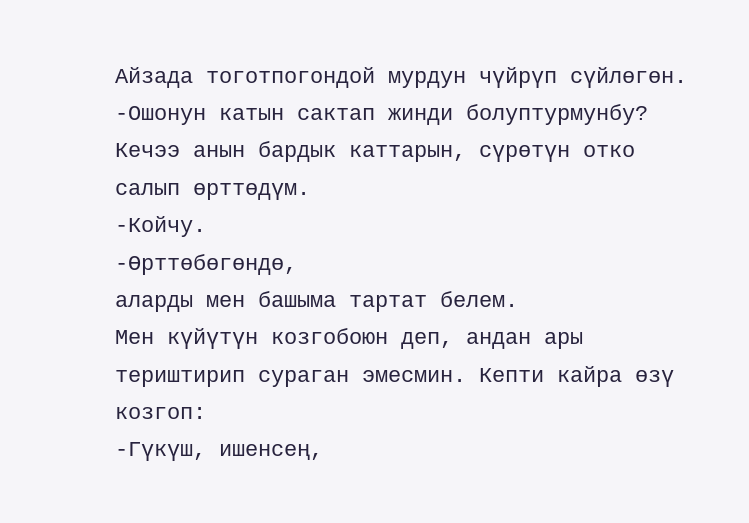Айзада тоготпогондой мурдун чүйрүп сүйлөгөн.
-Ошонун катын сактап жинди болуптурмунбу?
Кечээ анын бардык каттарын, сүрөтүн отко салып өрттөдүм.
-Койчу.
-Өрттөбөгөндө,
аларды мен башыма тартат белем.
Мен күйүтүн козгобоюн деп, андан ары териштирип сураган эмесмин. Кепти кайра өзү козгоп:
-Гүкүш, ишенсең,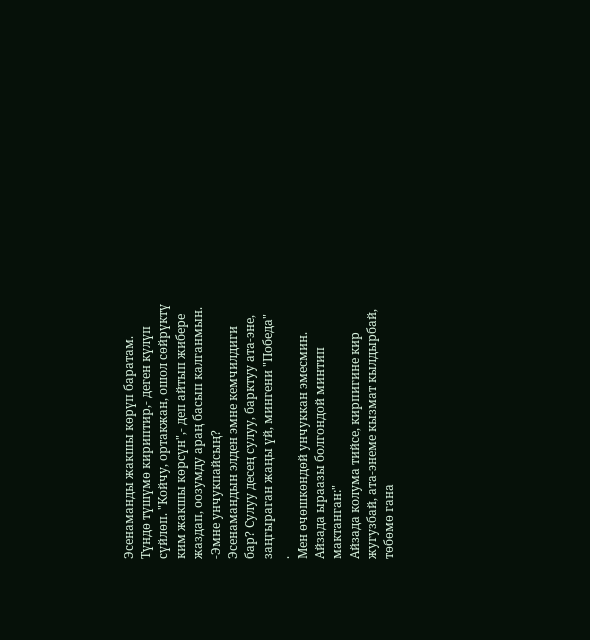Эсенаманды жакшы көрүп баратам. Түндө түшүмө кириптир,- деген күлүп сүйлөп. "Койчу, ортакжан, ошол сөйрүктү ким жакшы көрсүн",- деп айтып жибере жаздап, оозумду араң басып калганмын.
-Эмне унчукпайсың?
Эсенамандын элден эмне кемчилдиги бар? Сулуу десең сулуу, барктуу ата-эне, заңгыраган жаңы үй, мингени "Победа"
.
Мен өчөшкөндөй унчуккан эмесмин. Айзада ыраазы болгондой минтип мактанган:"
Айзада колума тийсе, кирпигине кир жугузбай, ата-энеме кызмат кылдырбай, төбөмө гана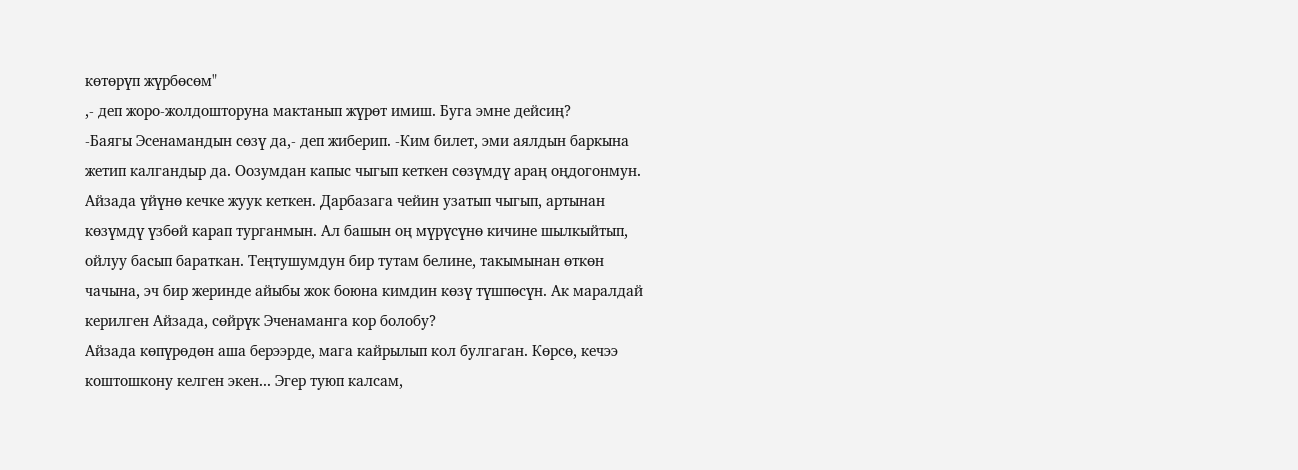көтөрүп жүрбөсөм"
,- деп жоро-жолдошторуна мактанып жүрөт имиш. Буга эмне дейсиң?
-Баягы Эсенамандын сөзү да,- деп жиберип. -Ким билет, эми аялдын баркына жетип калгандыр да. Оозумдан капыс чыгып кеткен сөзүмдү араң оңдогонмун.
Айзада үйүнө кечке жуук кеткен. Дарбазага чейин узатып чыгып, артынан көзүмдү үзбөй карап турганмын. Ал башын оң мүрүсүнө кичине шылкыйтып, ойлуу басып бараткан. Теңтушумдун бир тутам белине, такымынан өткөн чачына, эч бир жеринде айыбы жок боюна кимдин көзү түшпөсүн. Ак маралдай керилген Айзада, сөйрүк Эченаманга кор болобу?
Айзада көпүрөдөн аша берээрде, мага кайрылып кол булгаган. Көрсө, кечээ коштошкону келген экен... Эгер туюп калсам,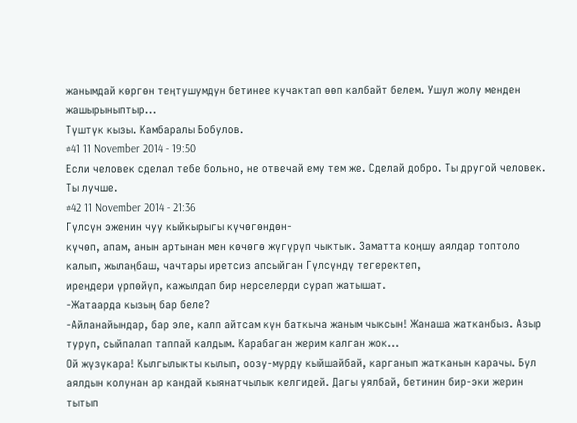жанымдай көргөн теңтушумдун бетинее кучактап өөп калбайт белем. Ушул жолу менден жашырыныптыр...
Түштүк кызы. Камбаралы Бобулов.
#41 11 November 2014 - 19:50
Если человек сделал тебе больно, не отвечай ему тем же. Сделай добро. Ты другой человек.
Ты лучше.
#42 11 November 2014 - 21:36
Гүлсүн эженин чуу кыйкырыгы күчөгөндөн-
күчөп, апам, анын артынан мен көчөгө жүгүрүп чыктык. Заматта коңшу аялдар топтоло калып, жылаңбаш, чачтары иретсиз апсыйган Гүлсүндү тегеректеп,
иреңдери үрпөйүп, кажылдап бир нерселерди сурап жатышат.
-Жатаарда кызың бар беле?
-Айланайындар, бар эле, калп айтсам күн баткыча жаным чыксын! Жанаша жатканбыз. Азыр туруп, сыйпалап таппай калдым. Карабаган жерим калган жок...
Ой жүзүкара! Кылгылыкты кылып, оозу-мурду кыйшайбай, карганып жатканын карачы. Бул аялдын колунан ар кандай кыянатчылык келгидей. Дагы уялбай, бетинин бир-эки жерин тытып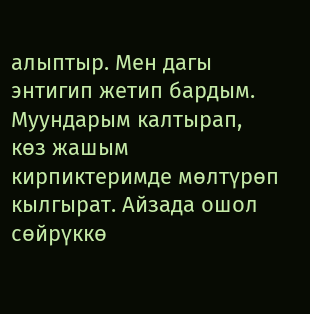алыптыр. Мен дагы энтигип жетип бардым. Муундарым калтырап, көз жашым кирпиктеримде мөлтүрөп кылгырат. Айзада ошол сөйрүккө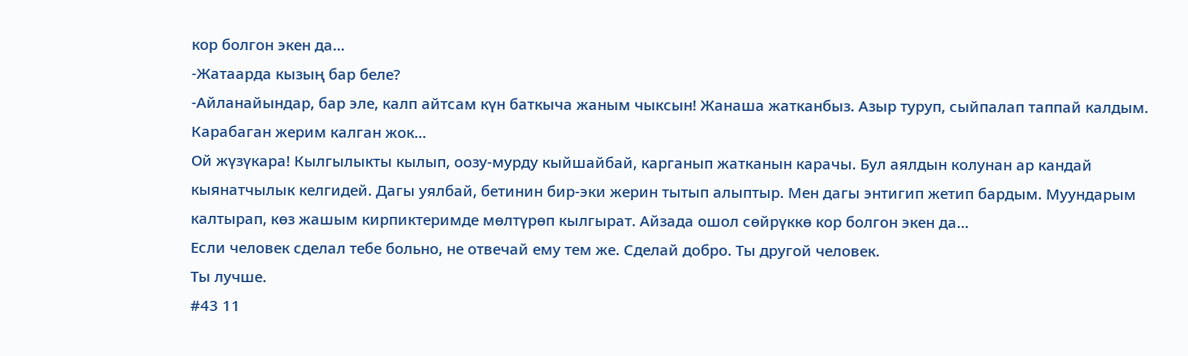кор болгон экен да...
-Жатаарда кызың бар беле?
-Айланайындар, бар эле, калп айтсам күн баткыча жаным чыксын! Жанаша жатканбыз. Азыр туруп, сыйпалап таппай калдым. Карабаган жерим калган жок...
Ой жүзүкара! Кылгылыкты кылып, оозу-мурду кыйшайбай, карганып жатканын карачы. Бул аялдын колунан ар кандай кыянатчылык келгидей. Дагы уялбай, бетинин бир-эки жерин тытып алыптыр. Мен дагы энтигип жетип бардым. Муундарым калтырап, көз жашым кирпиктеримде мөлтүрөп кылгырат. Айзада ошол сөйрүккө кор болгон экен да...
Если человек сделал тебе больно, не отвечай ему тем же. Сделай добро. Ты другой человек.
Ты лучше.
#43 11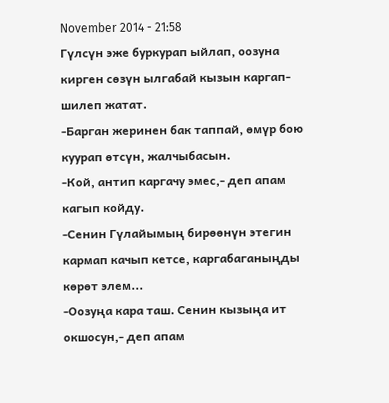November 2014 - 21:58
Гүлсүн эже буркурап ыйлап, оозуна кирген сөзүн ылгабай кызын каргап-шилеп жатат.
-Барган жеринен бак таппай, өмүр бою куурап өтсүн, жалчыбасын.
-Кой, антип каргачу эмес,- деп апам кагып койду.
-Сенин Гүлайымың бирөөнүн этегин кармап качып кетсе, каргабаганыңды көрөт элем...
-Оозуңа кара таш. Сенин кызыңа ит окшосун,- деп апам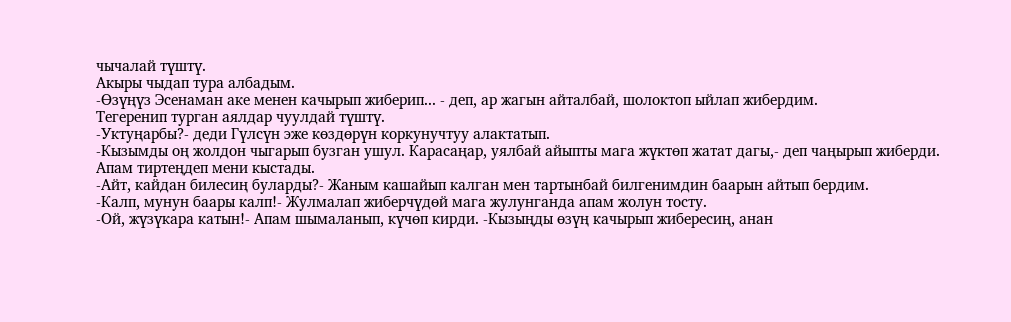чычалай түштү.
Акыры чыдап тура албадым.
-Өзүңүз Эсенаман аке менен качырып жиберип... - деп, ар жагын айталбай, шолоктоп ыйлап жибердим.
Тегеренип турган аялдар чуулдай түштү.
-Уктуңарбы?- деди Гүлсүн эже көздөрүн коркунучтуу алактатып.
-Кызымды оң жолдон чыгарып бузган ушул. Карасаңар, уялбай айыпты мага жүктөп жатат дагы,- деп чаңырып жиберди.
Апам тиртеңдеп мени кыстады.
-Айт, кайдан билесиң буларды?- Жаным кашайып калган мен тартынбай билгенимдин баарын айтып бердим.
-Калп, мунун баары калп!- Жулмалап жиберчүдөй мага жулунганда апам жолун тосту.
-Ой, жүзүкара катын!- Апам шымаланып, күчөп кирди. -Кызыңды өзүң качырып жибересиң, анан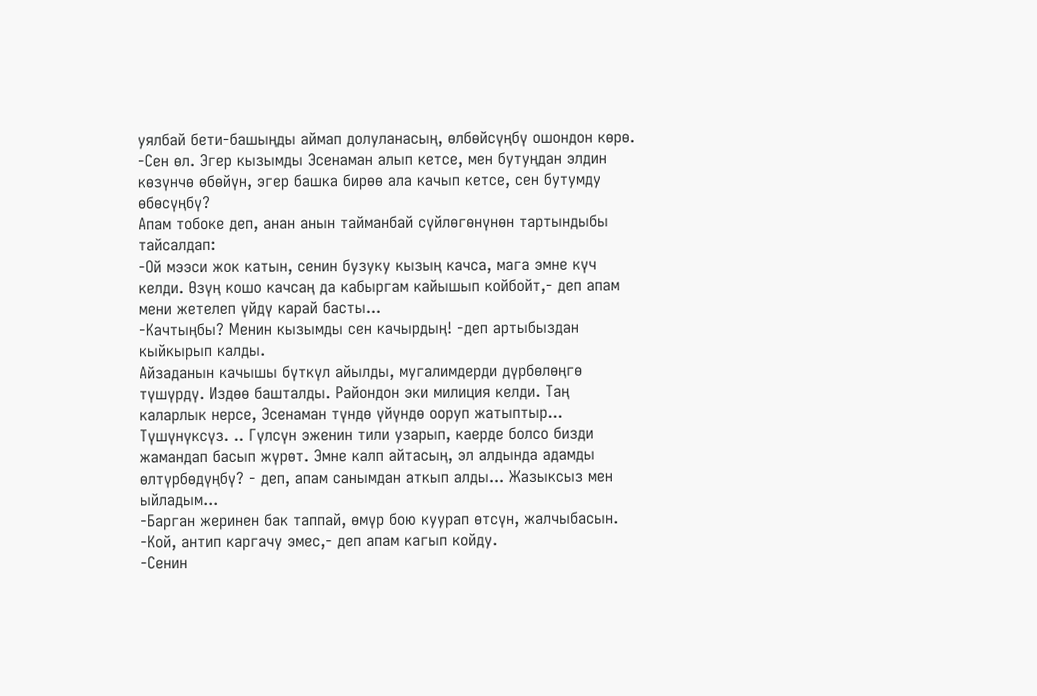уялбай бети-башыңды аймап долуланасың, өлбөйсүңбү ошондон көрө.
-Сен өл. Эгер кызымды Эсенаман алып кетсе, мен бутуңдан элдин көзүнчө өбөйүн, эгер башка бирөө ала качып кетсе, сен бутумду өбөсүңбү?
Апам тобоке деп, анан анын тайманбай сүйлөгөнүнөн тартындыбы тайсалдап:
-Ой мээси жок катын, сенин бузуку кызың качса, мага эмне күч келди. Өзүң кошо качсаң да кабыргам кайышып койбойт,- деп апам мени жетелеп үйдү карай басты...
-Качтыңбы? Менин кызымды сен качырдың! -деп артыбыздан кыйкырып калды.
Айзаданын качышы бүткүл айылды, мугалимдерди дүрбөлөңгө түшүрдү. Издөө башталды. Райондон эки милиция келди. Таң каларлык нерсе, Эсенаман түндө үйүндө ооруп жатыптыр... Түшүнүксүз. .. Гүлсүн эженин тили узарып, каерде болсо бизди жамандап басып жүрөт. Эмне калп айтасың, эл алдында адамды өлтүрбөдүңбү? - деп, апам санымдан аткып алды... Жазыксыз мен ыйладым...
-Барган жеринен бак таппай, өмүр бою куурап өтсүн, жалчыбасын.
-Кой, антип каргачу эмес,- деп апам кагып койду.
-Сенин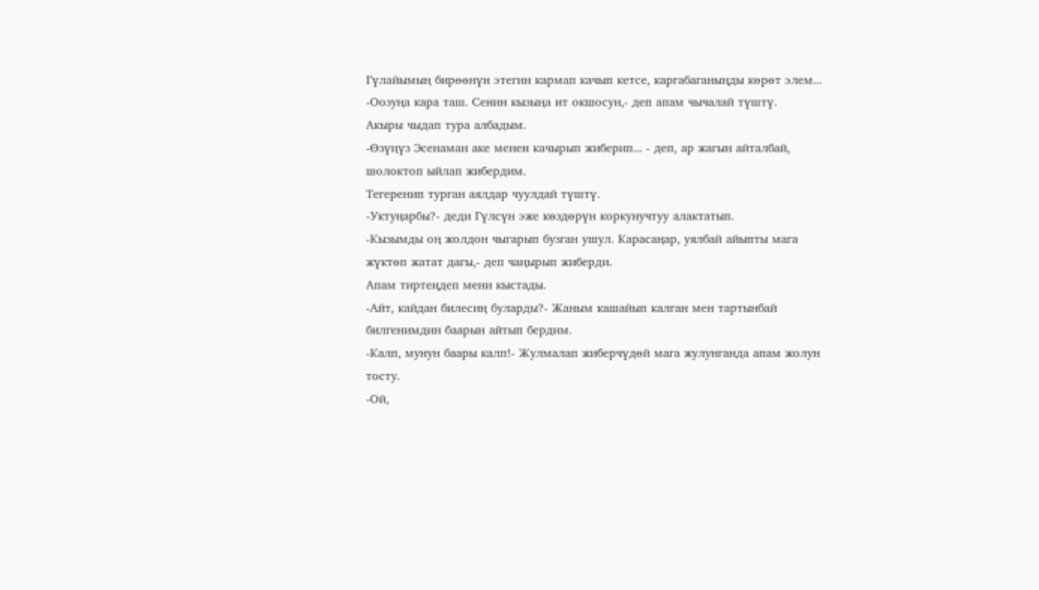Гүлайымың бирөөнүн этегин кармап качып кетсе, каргабаганыңды көрөт элем...
-Оозуңа кара таш. Сенин кызыңа ит окшосун,- деп апам чычалай түштү.
Акыры чыдап тура албадым.
-Өзүңүз Эсенаман аке менен качырып жиберип... - деп, ар жагын айталбай, шолоктоп ыйлап жибердим.
Тегеренип турган аялдар чуулдай түштү.
-Уктуңарбы?- деди Гүлсүн эже көздөрүн коркунучтуу алактатып.
-Кызымды оң жолдон чыгарып бузган ушул. Карасаңар, уялбай айыпты мага жүктөп жатат дагы,- деп чаңырып жиберди.
Апам тиртеңдеп мени кыстады.
-Айт, кайдан билесиң буларды?- Жаным кашайып калган мен тартынбай билгенимдин баарын айтып бердим.
-Калп, мунун баары калп!- Жулмалап жиберчүдөй мага жулунганда апам жолун тосту.
-Ой,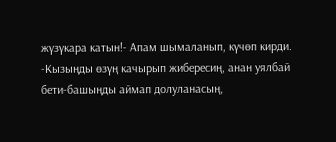жүзүкара катын!- Апам шымаланып, күчөп кирди. -Кызыңды өзүң качырып жибересиң, анан уялбай бети-башыңды аймап долуланасың,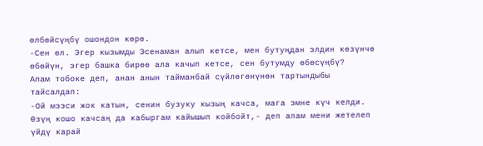өлбөйсүңбү ошондон көрө.
-Сен өл. Эгер кызымды Эсенаман алып кетсе, мен бутуңдан элдин көзүнчө өбөйүн, эгер башка бирөө ала качып кетсе, сен бутумду өбөсүңбү?
Апам тобоке деп, анан анын тайманбай сүйлөгөнүнөн тартындыбы тайсалдап:
-Ой мээси жок катын, сенин бузуку кызың качса, мага эмне күч келди. Өзүң кошо качсаң да кабыргам кайышып койбойт,- деп апам мени жетелеп үйдү карай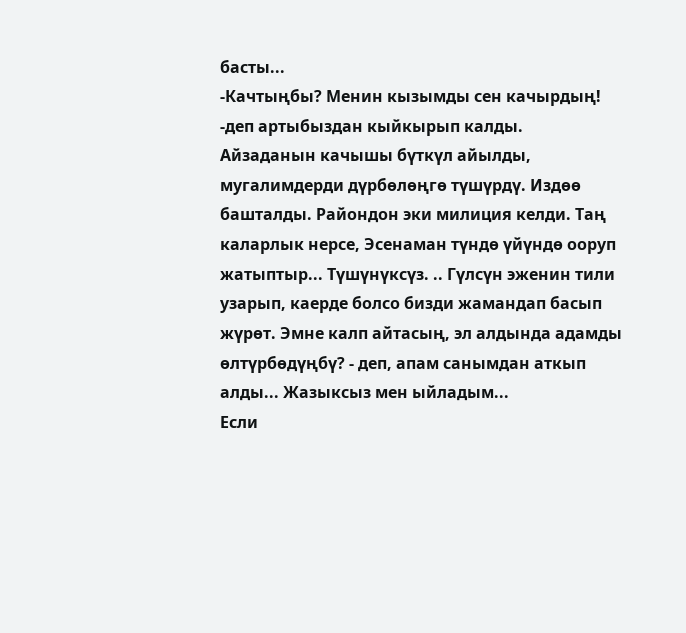басты...
-Качтыңбы? Менин кызымды сен качырдың! -деп артыбыздан кыйкырып калды.
Айзаданын качышы бүткүл айылды, мугалимдерди дүрбөлөңгө түшүрдү. Издөө башталды. Райондон эки милиция келди. Таң каларлык нерсе, Эсенаман түндө үйүндө ооруп жатыптыр... Түшүнүксүз. .. Гүлсүн эженин тили узарып, каерде болсо бизди жамандап басып жүрөт. Эмне калп айтасың, эл алдында адамды өлтүрбөдүңбү? - деп, апам санымдан аткып алды... Жазыксыз мен ыйладым...
Если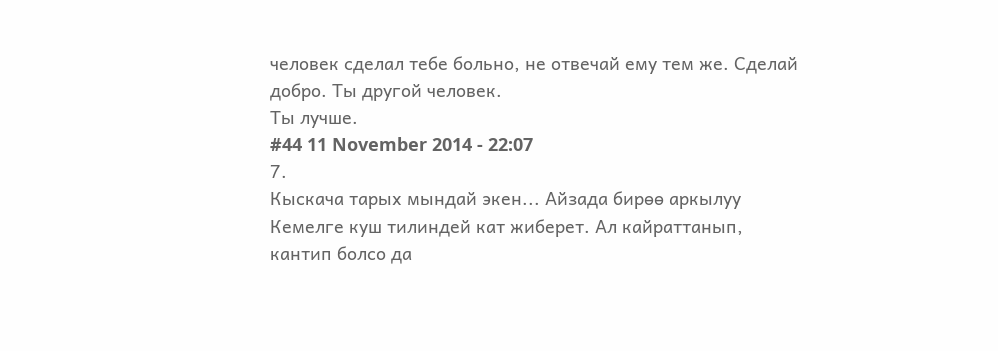человек сделал тебе больно, не отвечай ему тем же. Сделай добро. Ты другой человек.
Ты лучше.
#44 11 November 2014 - 22:07
7.
Кыскача тарых мындай экен... Айзада бирөө аркылуу Кемелге куш тилиндей кат жиберет. Ал кайраттанып, кантип болсо да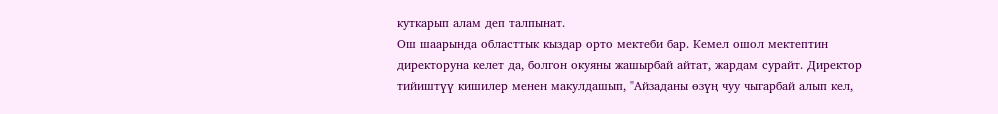куткарып алам деп талпынат.
Ош шаарында областтык кыздар орто мектеби бар. Кемел ошол мектептин директоруна келет да, болгон окуяны жашырбай айтат, жардам сурайт. Директор тийиштүү кишилер менен макулдашып, "Айзаданы өзүң чуу чыгарбай алып кел,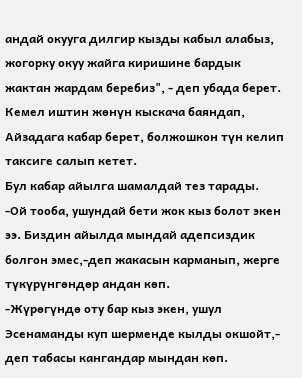андай окууга дилгир кызды кабыл алабыз, жогорку окуу жайга киришине бардык жактан жардам беребиз", - деп убада берет. Кемел иштин жөнүн кыскача баяндап, Айзадага кабар берет, болжошкон түн келип таксиге салып кетет.
Бул кабар айылга шамалдай тез тарады.
-Ой тооба, ушундай бети жок кыз болот экен ээ. Биздин айылда мындай адепсиздик болгон эмес,-деп жакасын карманып, жерге түкүрүнгөндөр андан көп.
-Жүрөгүндө оту бар кыз экен, ушул Эсенаманды куп шерменде кылды окшойт,- деп табасы кангандар мындан көп.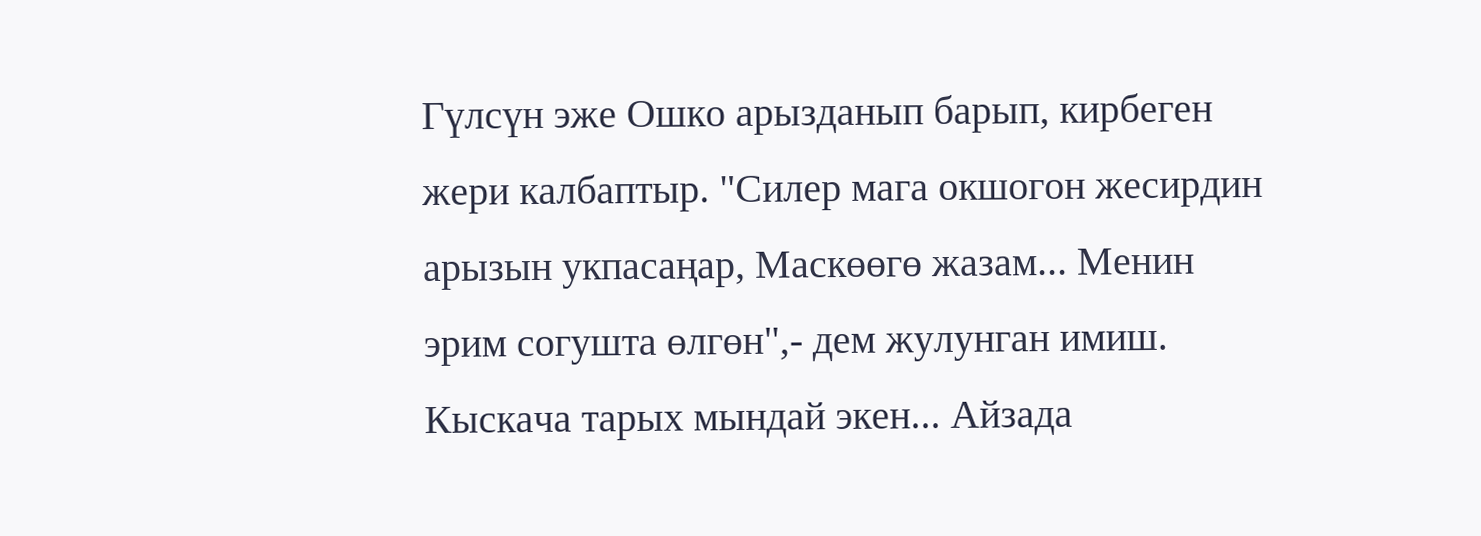Гүлсүн эже Ошко арызданып барып, кирбеген жери калбаптыр. "Силер мага окшогон жесирдин арызын укпасаңар, Маскөөгө жазам... Менин эрим согушта өлгөн",- дем жулунган имиш.
Кыскача тарых мындай экен... Айзада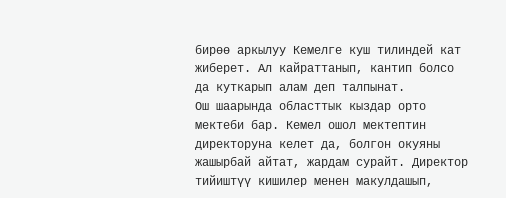бирөө аркылуу Кемелге куш тилиндей кат жиберет. Ал кайраттанып, кантип болсо да куткарып алам деп талпынат.
Ош шаарында областтык кыздар орто мектеби бар. Кемел ошол мектептин директоруна келет да, болгон окуяны жашырбай айтат, жардам сурайт. Директор тийиштүү кишилер менен макулдашып,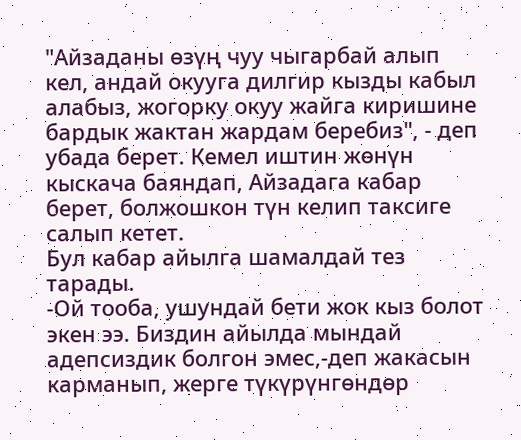"Айзаданы өзүң чуу чыгарбай алып кел, андай окууга дилгир кызды кабыл алабыз, жогорку окуу жайга киришине бардык жактан жардам беребиз", - деп убада берет. Кемел иштин жөнүн кыскача баяндап, Айзадага кабар берет, болжошкон түн келип таксиге салып кетет.
Бул кабар айылга шамалдай тез тарады.
-Ой тооба, ушундай бети жок кыз болот экен ээ. Биздин айылда мындай адепсиздик болгон эмес,-деп жакасын карманып, жерге түкүрүнгөндөр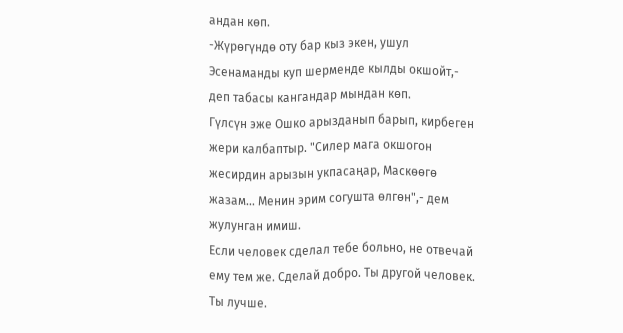андан көп.
-Жүрөгүндө оту бар кыз экен, ушул Эсенаманды куп шерменде кылды окшойт,- деп табасы кангандар мындан көп.
Гүлсүн эже Ошко арызданып барып, кирбеген жери калбаптыр. "Силер мага окшогон жесирдин арызын укпасаңар, Маскөөгө жазам... Менин эрим согушта өлгөн",- дем жулунган имиш.
Если человек сделал тебе больно, не отвечай ему тем же. Сделай добро. Ты другой человек.
Ты лучше.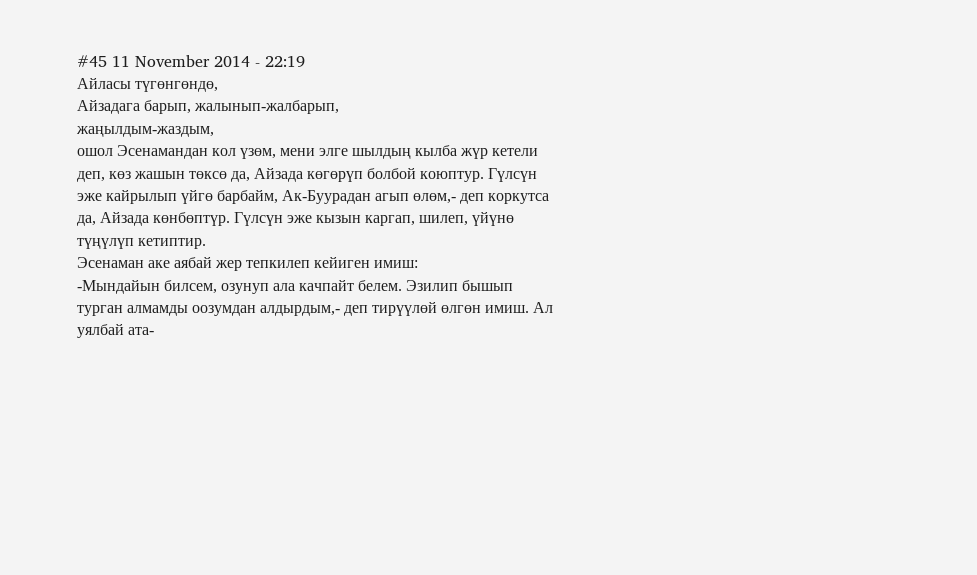#45 11 November 2014 - 22:19
Айласы түгөнгөндө,
Айзадага барып, жалынып-жалбарып,
жаңылдым-жаздым,
ошол Эсенамандан кол үзөм, мени элге шылдың кылба жүр кетели деп, көз жашын төксө да, Айзада көгөрүп болбой коюптур. Гүлсүн эже кайрылып үйгө барбайм, Ак-Буурадан агып өлөм,- деп коркутса да, Айзада көнбөптүр. Гүлсүн эже кызын каргап, шилеп, үйүнө түңүлүп кетиптир.
Эсенаман аке аябай жер тепкилеп кейиген имиш:
-Мындайын билсем, озунуп ала качпайт белем. Эзилип бышып турган алмамды оозумдан алдырдым,- деп тирүүлөй өлгөн имиш. Ал уялбай ата-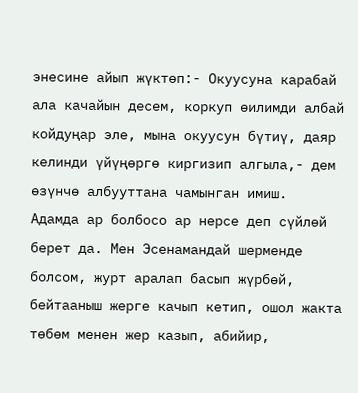энесине айып жүктөп:- Окуусуна карабай ала качайын десем, коркуп өилимди албай койдуңар эле, мына окуусун бүтиү, даяр келинди үйүңөргө киргизип алгыла,- дем өзүнчө албууттана чамынган имиш.
Адамда ар болбосо ар нерсе деп сүйлөй берет да. Мен Эсенамандай шерменде болсом, журт аралап басып жүрбөй, бейтааныш жерге качып кетип, ошол жакта төбөм менен жер казып, абийир,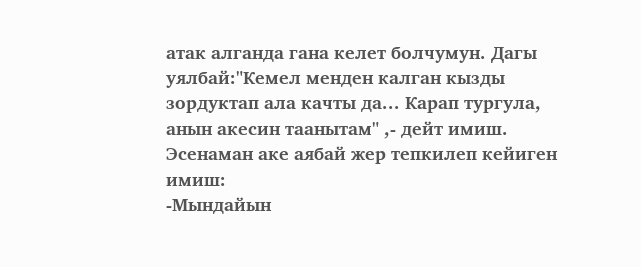атак алганда гана келет болчумун. Дагы уялбай:"Кемел менден калган кызды зордуктап ала качты да... Карап тургула, анын акесин таанытам" ,- дейт имиш.
Эсенаман аке аябай жер тепкилеп кейиген имиш:
-Мындайын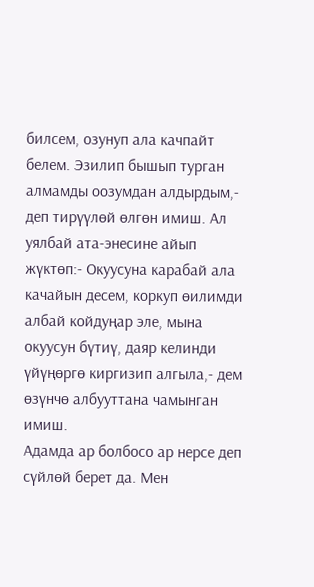билсем, озунуп ала качпайт белем. Эзилип бышып турган алмамды оозумдан алдырдым,- деп тирүүлөй өлгөн имиш. Ал уялбай ата-энесине айып жүктөп:- Окуусуна карабай ала качайын десем, коркуп өилимди албай койдуңар эле, мына окуусун бүтиү, даяр келинди үйүңөргө киргизип алгыла,- дем өзүнчө албууттана чамынган имиш.
Адамда ар болбосо ар нерсе деп сүйлөй берет да. Мен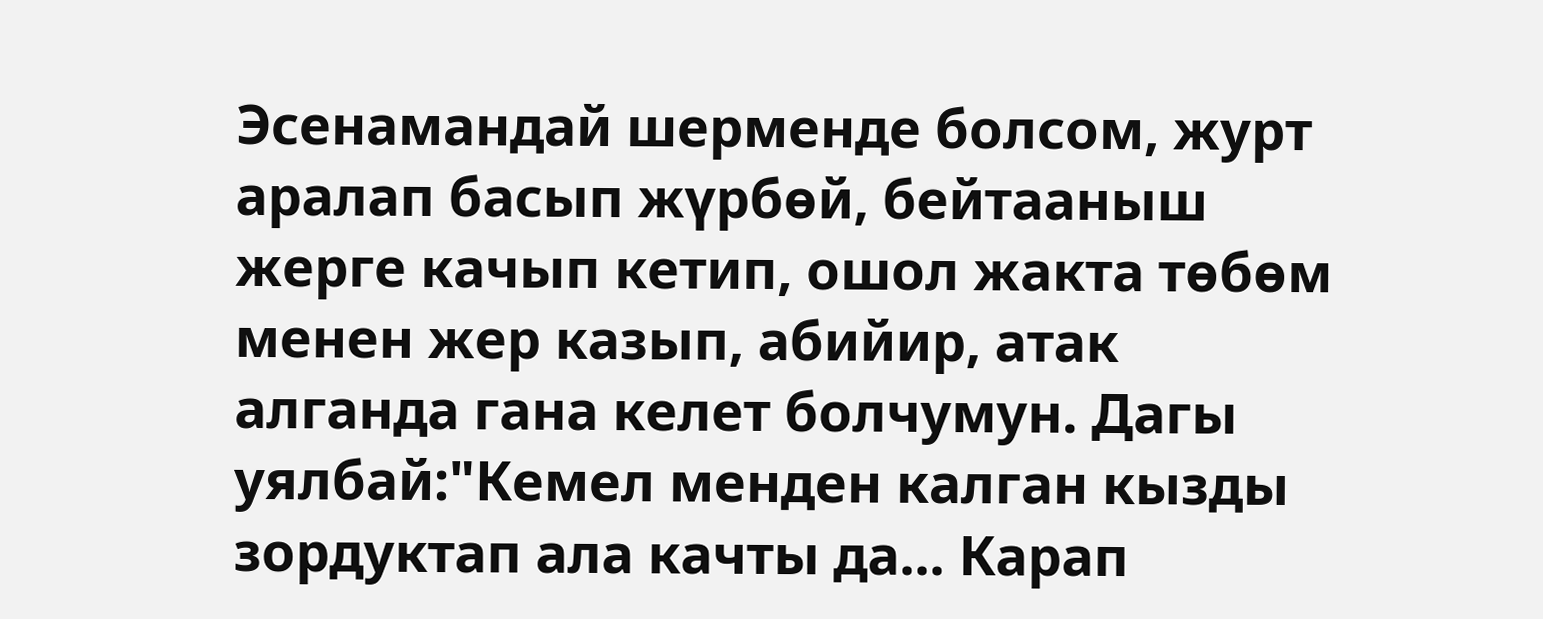Эсенамандай шерменде болсом, журт аралап басып жүрбөй, бейтааныш жерге качып кетип, ошол жакта төбөм менен жер казып, абийир, атак алганда гана келет болчумун. Дагы уялбай:"Кемел менден калган кызды зордуктап ала качты да... Карап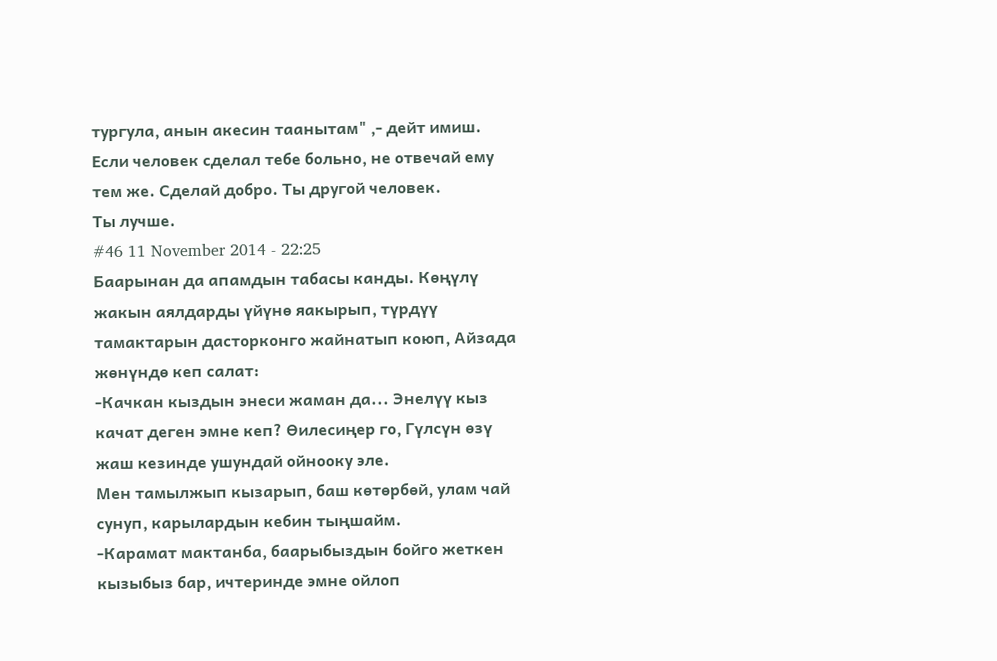тургула, анын акесин таанытам" ,- дейт имиш.
Если человек сделал тебе больно, не отвечай ему тем же. Сделай добро. Ты другой человек.
Ты лучше.
#46 11 November 2014 - 22:25
Баарынан да апамдын табасы канды. Көңүлү жакын аялдарды үйүнө яакырып, түрдүү тамактарын дасторконго жайнатып коюп, Айзада жөнүндө кеп салат:
-Качкан кыздын энеси жаман да... Энелүү кыз качат деген эмне кеп? Өилесиңер го, Гүлсүн өзү жаш кезинде ушундай ойнооку эле.
Мен тамылжып кызарып, баш көтөрбөй, улам чай сунуп, карылардын кебин тыңшайм.
-Карамат мактанба, баарыбыздын бойго жеткен кызыбыз бар, ичтеринде эмне ойлоп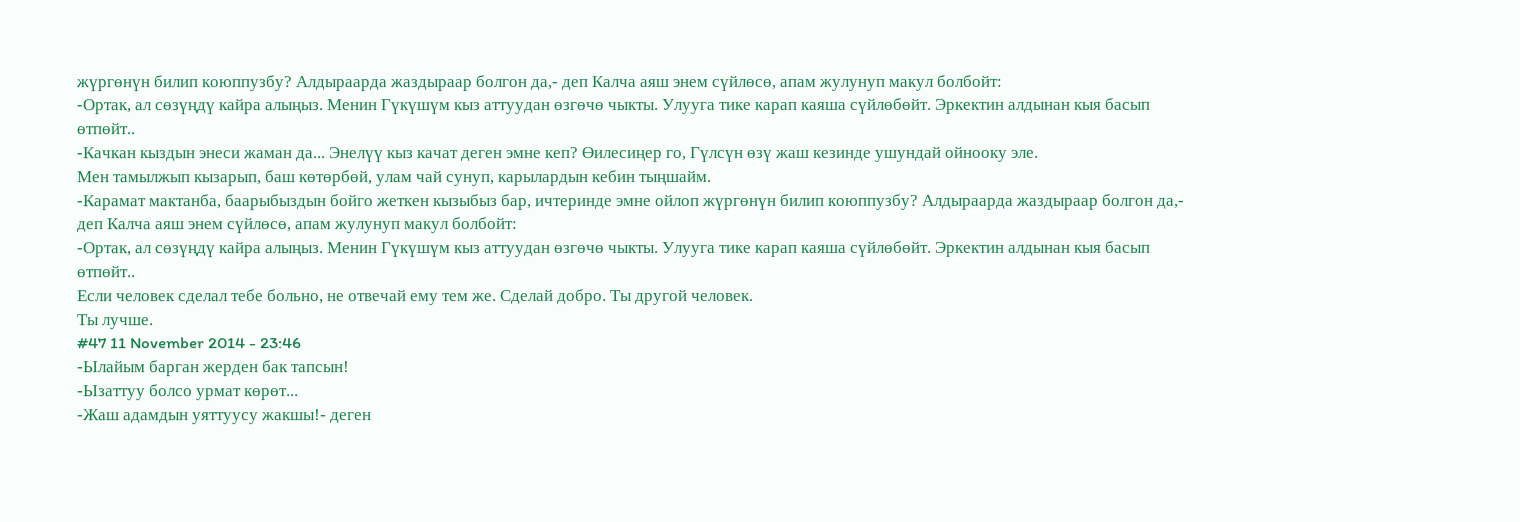жүргөнүн билип коюппузбу? Алдыраарда жаздыраар болгон да,- деп Калча аяш энем сүйлөсө, апам жулунуп макул болбойт:
-Ортак, ал сөзүңдү кайра алыңыз. Менин Гүкүшүм кыз аттуудан өзгөчө чыкты. Улууга тике карап каяша сүйлөбөйт. Эркектин алдынан кыя басып өтпөйт..
-Качкан кыздын энеси жаман да... Энелүү кыз качат деген эмне кеп? Өилесиңер го, Гүлсүн өзү жаш кезинде ушундай ойнооку эле.
Мен тамылжып кызарып, баш көтөрбөй, улам чай сунуп, карылардын кебин тыңшайм.
-Карамат мактанба, баарыбыздын бойго жеткен кызыбыз бар, ичтеринде эмне ойлоп жүргөнүн билип коюппузбу? Алдыраарда жаздыраар болгон да,- деп Калча аяш энем сүйлөсө, апам жулунуп макул болбойт:
-Ортак, ал сөзүңдү кайра алыңыз. Менин Гүкүшүм кыз аттуудан өзгөчө чыкты. Улууга тике карап каяша сүйлөбөйт. Эркектин алдынан кыя басып өтпөйт..
Если человек сделал тебе больно, не отвечай ему тем же. Сделай добро. Ты другой человек.
Ты лучше.
#47 11 November 2014 - 23:46
-Ылайым барган жерден бак тапсын!
-Ызаттуу болсо урмат көрөт...
-Жаш адамдын уяттуусу жакшы!- деген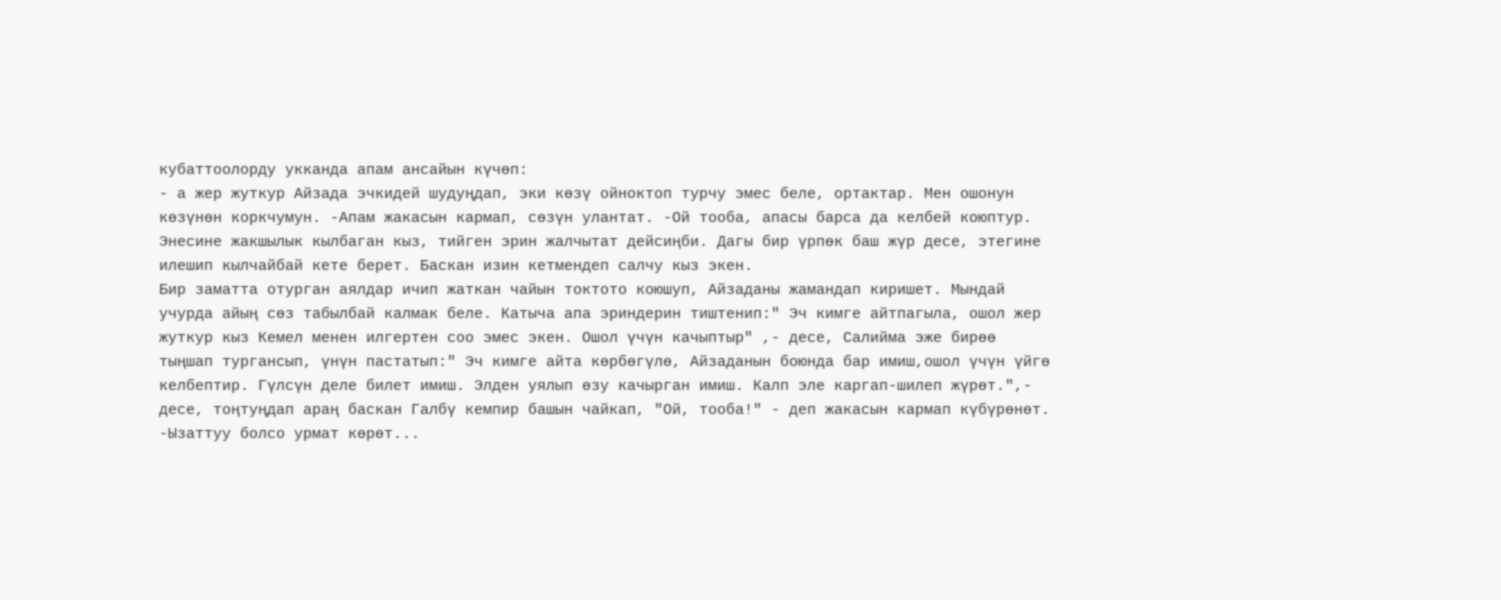кубаттоолорду укканда апам ансайын күчөп:
- а жер жуткур Айзада эчкидей шудуңдап, эки көзү ойноктоп турчу эмес беле, ортактар. Мен ошонун көзүнөн коркчумун. -Апам жакасын кармап, сөзүн улантат. -Ой тооба, апасы барса да келбей коюптур. Энесине жакшылык кылбаган кыз, тийген эрин жалчытат дейсиңби. Дагы бир үрпөк баш жүр десе, этегине илешип кылчайбай кете берет. Баскан изин кетмендеп салчу кыз экен.
Бир заматта отурган аялдар ичип жаткан чайын токтото коюшуп, Айзаданы жамандап киришет. Мындай учурда айың сөз табылбай калмак беле. Катыча апа эриндерин тиштенип:" Эч кимге айтпагыла, ошол жер жуткур кыз Кемел менен илгертен соо эмес экен. Ошол үчүн качыптыр" ,- десе, Салийма эже бирөө тыңшап тургансып, үнүн пастатып:" Эч кимге айта көрбөгүлө, Айзаданын боюнда бар имиш,ошол үчүн үйгө келбептир. Гүлсүн деле билет имиш. Элден уялып өзу качырган имиш. Калп эле каргап-шилеп жүрөт.",- десе, тоңтуңдап араң баскан Галбү кемпир башын чайкап, "Ой, тооба!" - деп жакасын кармап күбүрөнөт.
-Ызаттуу болсо урмат көрөт...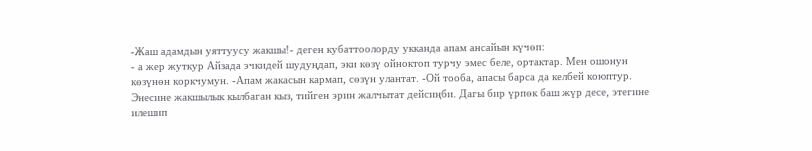-Жаш адамдын уяттуусу жакшы!- деген кубаттоолорду укканда апам ансайын күчөп:
- а жер жуткур Айзада эчкидей шудуңдап, эки көзү ойноктоп турчу эмес беле, ортактар. Мен ошонун көзүнөн коркчумун. -Апам жакасын кармап, сөзүн улантат. -Ой тооба, апасы барса да келбей коюптур. Энесине жакшылык кылбаган кыз, тийген эрин жалчытат дейсиңби. Дагы бир үрпөк баш жүр десе, этегине илешип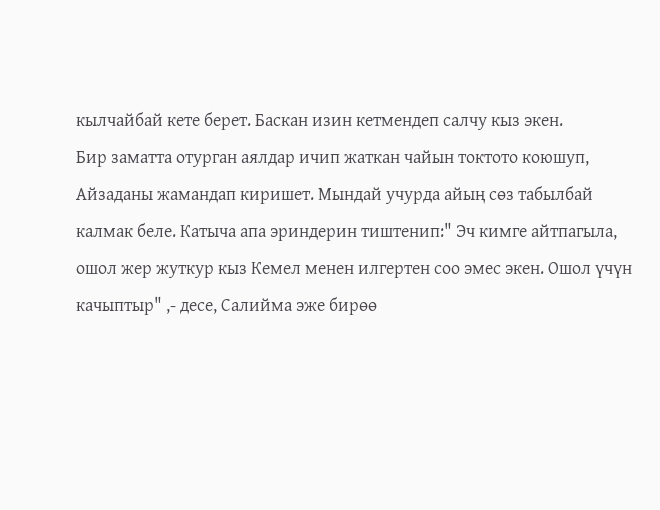кылчайбай кете берет. Баскан изин кетмендеп салчу кыз экен.
Бир заматта отурган аялдар ичип жаткан чайын токтото коюшуп, Айзаданы жамандап киришет. Мындай учурда айың сөз табылбай калмак беле. Катыча апа эриндерин тиштенип:" Эч кимге айтпагыла, ошол жер жуткур кыз Кемел менен илгертен соо эмес экен. Ошол үчүн качыптыр" ,- десе, Салийма эже бирөө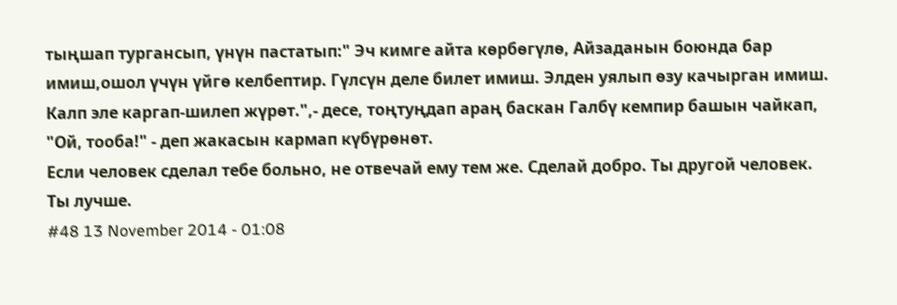тыңшап тургансып, үнүн пастатып:" Эч кимге айта көрбөгүлө, Айзаданын боюнда бар имиш,ошол үчүн үйгө келбептир. Гүлсүн деле билет имиш. Элден уялып өзу качырган имиш. Калп эле каргап-шилеп жүрөт.",- десе, тоңтуңдап араң баскан Галбү кемпир башын чайкап, "Ой, тооба!" - деп жакасын кармап күбүрөнөт.
Если человек сделал тебе больно, не отвечай ему тем же. Сделай добро. Ты другой человек.
Ты лучше.
#48 13 November 2014 - 01:08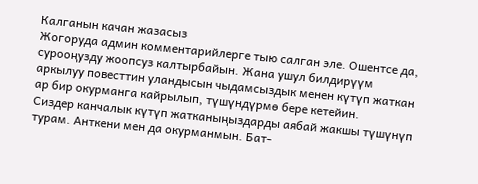Калганын качан жазасыз
Жогоруда админ комментарийлерге тыю салган эле. Ошентсе да, сурооңузду жоопсуз калтырбайын. Жана ушул билдирүүм аркылуу повесттин уландысын чыдамсыздык менен күтүп жаткан ар бир окурманга кайрылып, түшүндүрмө бере кетейин.
Сиздер канчалык күтүп жатканыңыздарды аябай жакшы түшүнүп турам. Анткени мен да окурманмын. Бат-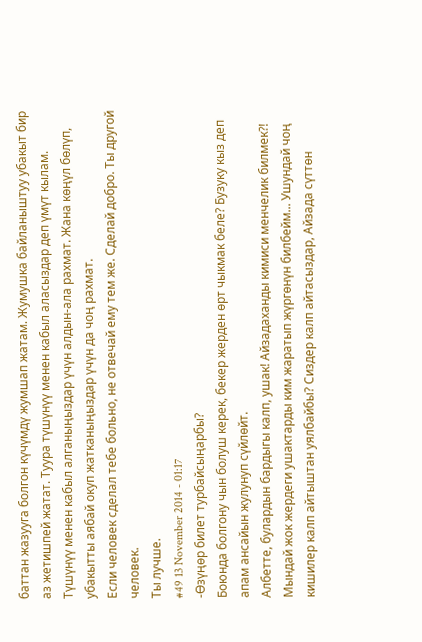баттан жазууга болгон күчүмдү жумшап жатам. Жумушка байланыштуу убакыт бир аз жетишпей жатат. Туура түшүнүү менен кабыл аласыздар деп үмүт кылам.
Түшүнүү менен кабыл алганыңыздар үчүн алдын-ала рахмат. Жана көңүл бөлүп, убакытты аябай окуп жатканыңыздар үчүн да чоң рахмат.
Если человек сделал тебе больно, не отвечай ему тем же. Сделай добро. Ты другой человек.
Ты лучше.
#49 13 November 2014 - 01:17
-Өзүңөр билет турбайсыңарбы?
Боюнда болгону чын болуш керек, бекер жерден өрт чыкмак беле? Бузуку кыз деп апам ансайын жулунуп сүйлөйт.
Албетте, булардын бардыгы калп, ушак! Айзадаханды кимиси менчелик билмек?! Мындай жок жердеги ушактарды ким жаратып жүргөнүн билбейм... Ушундай чоң кишилер калп айтыштан уялбайбы? Сиздер калп айтасыздар, Айзада сүттөн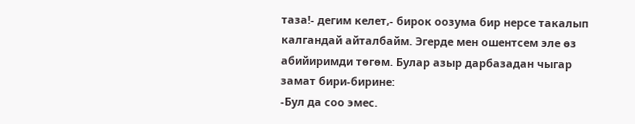таза!- дегим келет,- бирок оозума бир нерсе такалып калгандай айталбайм. Эгерде мен ошентсем эле өз абийиримди төгөм. Булар азыр дарбазадан чыгар замат бири-бирине:
-Бул да соо эмес.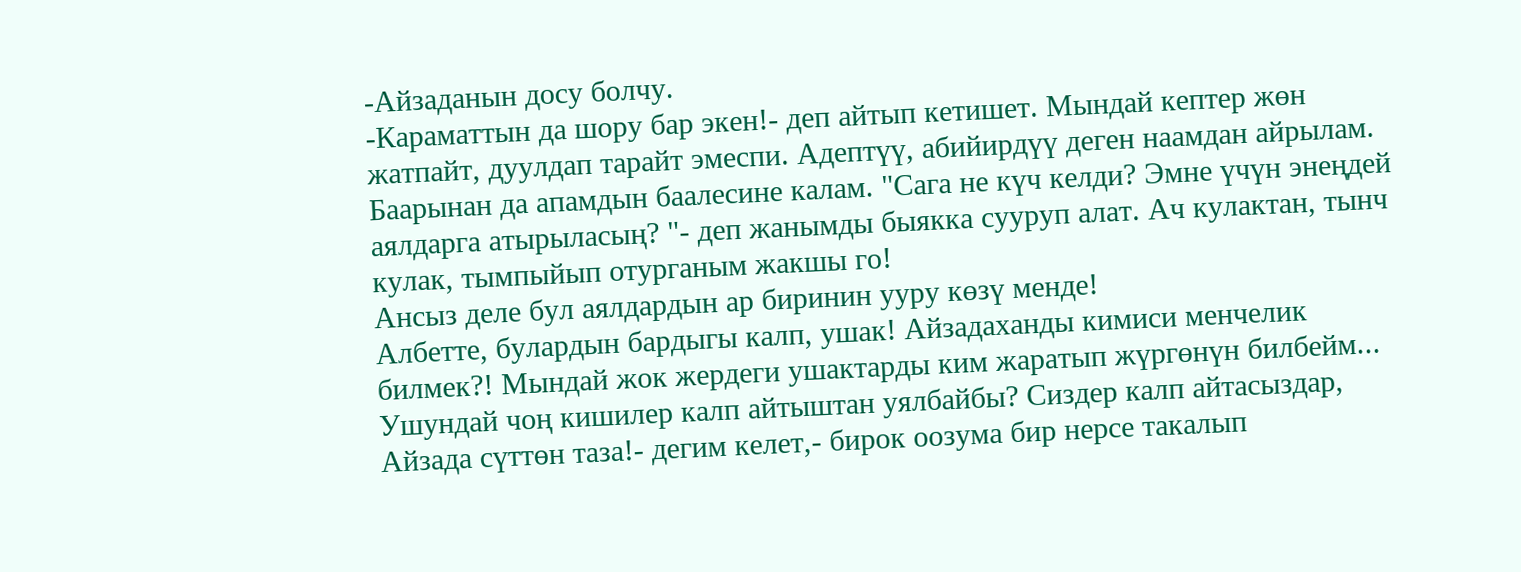-Айзаданын досу болчу.
-Караматтын да шору бар экен!- деп айтып кетишет. Мындай кептер жөн жатпайт, дуулдап тарайт эмеспи. Адептүү, абийирдүү деген наамдан айрылам. Баарынан да апамдын баалесине калам. "Сага не күч келди? Эмне үчүн энеңдей аялдарга атырыласың? "- деп жанымды быякка сууруп алат. Ач кулактан, тынч кулак, тымпыйып отурганым жакшы го!
Ансыз деле бул аялдардын ар биринин ууру көзү менде!
Албетте, булардын бардыгы калп, ушак! Айзадаханды кимиси менчелик билмек?! Мындай жок жердеги ушактарды ким жаратып жүргөнүн билбейм... Ушундай чоң кишилер калп айтыштан уялбайбы? Сиздер калп айтасыздар, Айзада сүттөн таза!- дегим келет,- бирок оозума бир нерсе такалып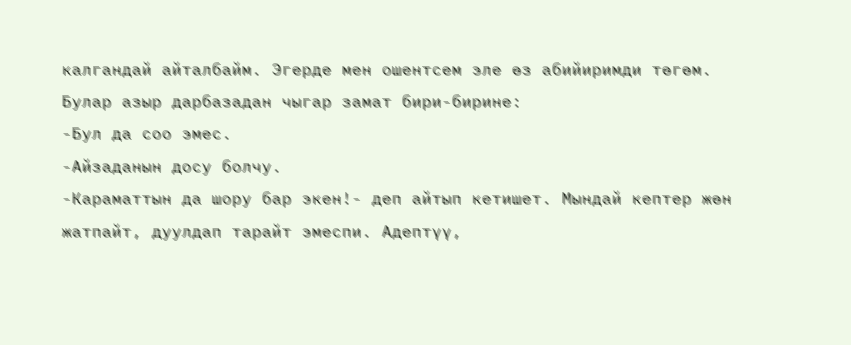калгандай айталбайм. Эгерде мен ошентсем эле өз абийиримди төгөм. Булар азыр дарбазадан чыгар замат бири-бирине:
-Бул да соо эмес.
-Айзаданын досу болчу.
-Караматтын да шору бар экен!- деп айтып кетишет. Мындай кептер жөн жатпайт, дуулдап тарайт эмеспи. Адептүү,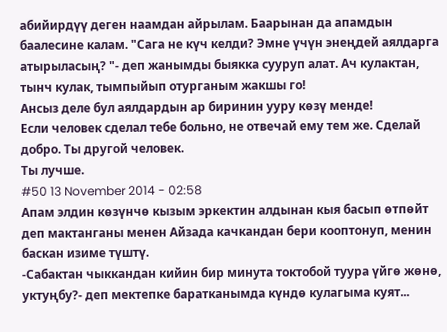абийирдүү деген наамдан айрылам. Баарынан да апамдын баалесине калам. "Сага не күч келди? Эмне үчүн энеңдей аялдарга атырыласың? "- деп жанымды быякка сууруп алат. Ач кулактан, тынч кулак, тымпыйып отурганым жакшы го!
Ансыз деле бул аялдардын ар биринин ууру көзү менде!
Если человек сделал тебе больно, не отвечай ему тем же. Сделай добро. Ты другой человек.
Ты лучше.
#50 13 November 2014 - 02:58
Апам элдин көзүнчө кызым эркектин алдынан кыя басып өтпөйт деп мактанганы менен Айзада качкандан бери кооптонуп, менин баскан изиме түштү.
-Сабактан чыккандан кийин бир минута токтобой туура үйгө жөнө, уктуңбу?- деп мектепке баратканымда күндө кулагыма куят...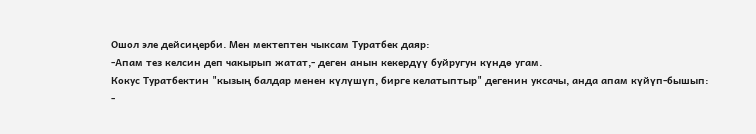Ошол эле дейсиңерби. Мен мектептен чыксам Туратбек даяр:
-Апам тез келсин деп чакырып жатат,- деген анын кекердүү буйругун күндө угам.
Кокус Туратбектин "кызың балдар менен күлүшүп, бирге келатыптыр" дегенин уксачы, анда апам күйүп-бышып:
-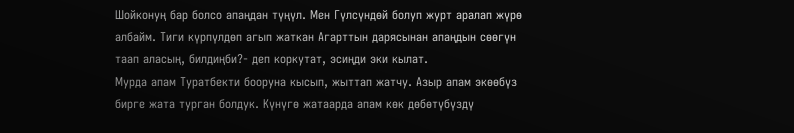Шойконуң бар болсо апаңдан түңүл. Мен Гүлсүндөй болуп журт аралап жүрө албайм. Тиги күрпүлдөп агып жаткан Агарттын дарясынан апаңдын сөөгүн таап аласың, билдиңби?- деп коркутат, эсиңди эки кылат.
Мурда апам Туратбекти бооруна кысып, жыттап жатчу. Азыр апам экөөбүз бирге жата турган болдук. Күнүгө жатаарда апам көк дөбөтүбүздү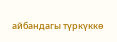айбандагы түркүккө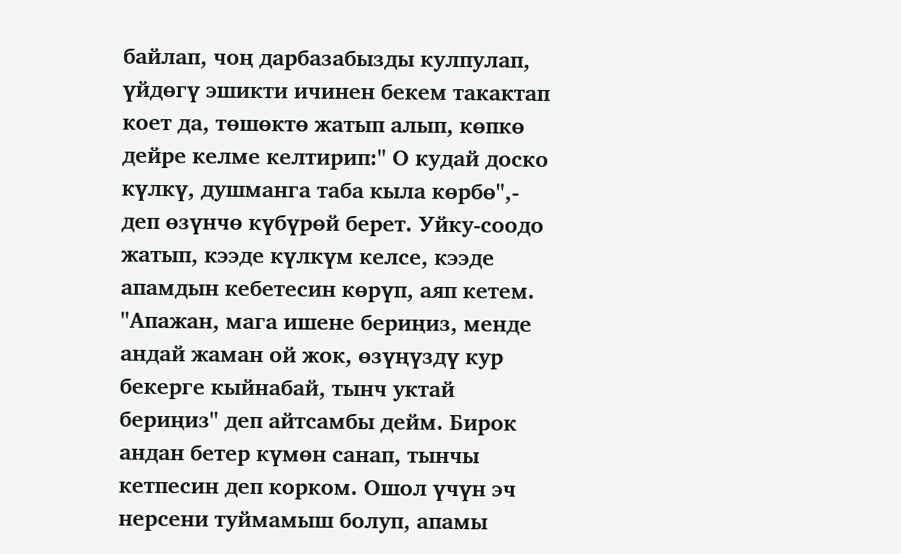байлап, чоң дарбазабызды кулпулап, үйдөгү эшикти ичинен бекем такактап коет да, төшөктө жатып алып, көпкө дейре келме келтирип:" О кудай доско күлкү, душманга таба кыла көрбө",- деп өзүнчө күбүрөй берет. Уйку-соодо жатып, кээде күлкүм келсе, кээде апамдын кебетесин көрүп, аяп кетем. "Апажан, мага ишене бериңиз, менде андай жаман ой жок, өзүңүздү кур бекерге кыйнабай, тынч уктай бериңиз" деп айтсамбы дейм. Бирок андан бетер күмөн санап, тынчы кетпесин деп корком. Ошол үчүн эч нерсени туймамыш болуп, апамы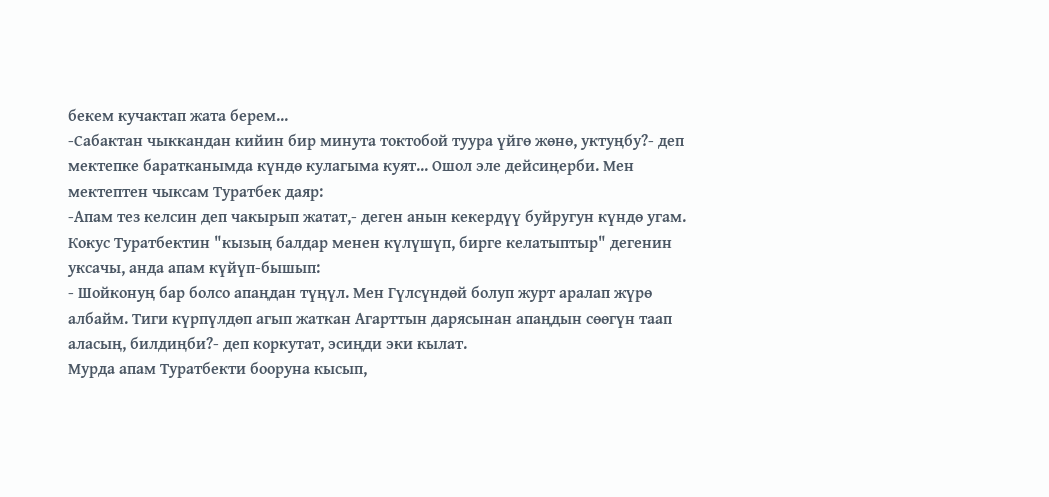бекем кучактап жата берем...
-Сабактан чыккандан кийин бир минута токтобой туура үйгө жөнө, уктуңбу?- деп мектепке баратканымда күндө кулагыма куят... Ошол эле дейсиңерби. Мен мектептен чыксам Туратбек даяр:
-Апам тез келсин деп чакырып жатат,- деген анын кекердүү буйругун күндө угам.
Кокус Туратбектин "кызың балдар менен күлүшүп, бирге келатыптыр" дегенин уксачы, анда апам күйүп-бышып:
- Шойконуң бар болсо апаңдан түңүл. Мен Гүлсүндөй болуп журт аралап жүрө албайм. Тиги күрпүлдөп агып жаткан Агарттын дарясынан апаңдын сөөгүн таап аласың, билдиңби?- деп коркутат, эсиңди эки кылат.
Мурда апам Туратбекти бооруна кысып,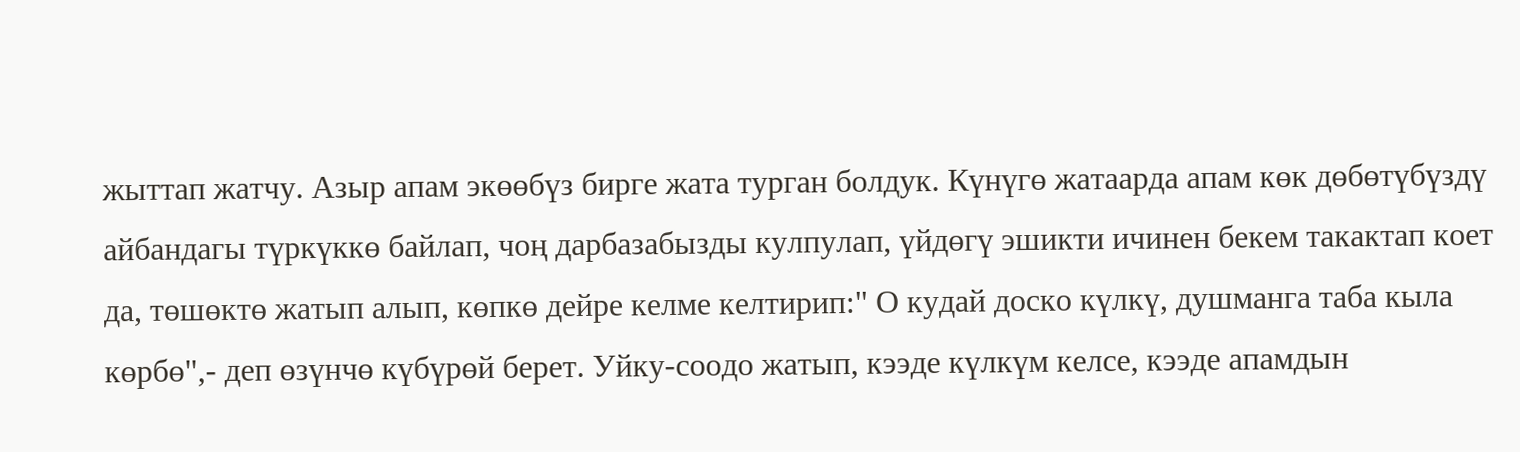жыттап жатчу. Азыр апам экөөбүз бирге жата турган болдук. Күнүгө жатаарда апам көк дөбөтүбүздү айбандагы түркүккө байлап, чоң дарбазабызды кулпулап, үйдөгү эшикти ичинен бекем такактап коет да, төшөктө жатып алып, көпкө дейре келме келтирип:" О кудай доско күлкү, душманга таба кыла көрбө",- деп өзүнчө күбүрөй берет. Уйку-соодо жатып, кээде күлкүм келсе, кээде апамдын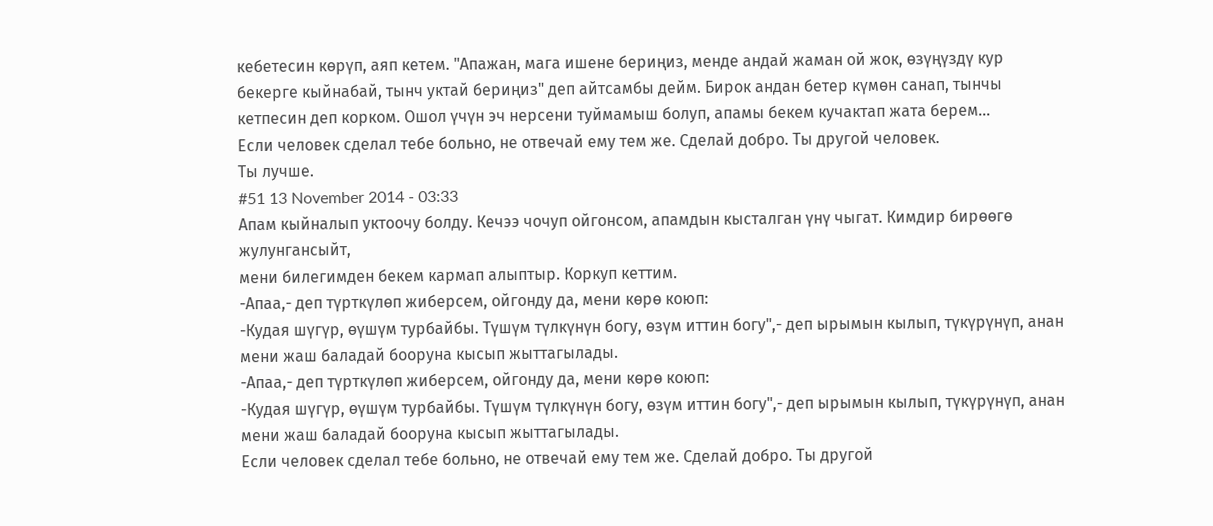кебетесин көрүп, аяп кетем. "Апажан, мага ишене бериңиз, менде андай жаман ой жок, өзүңүздү кур бекерге кыйнабай, тынч уктай бериңиз" деп айтсамбы дейм. Бирок андан бетер күмөн санап, тынчы кетпесин деп корком. Ошол үчүн эч нерсени туймамыш болуп, апамы бекем кучактап жата берем...
Если человек сделал тебе больно, не отвечай ему тем же. Сделай добро. Ты другой человек.
Ты лучше.
#51 13 November 2014 - 03:33
Апам кыйналып уктоочу болду. Кечээ чочуп ойгонсом, апамдын кысталган үнү чыгат. Кимдир бирөөгө жулунгансыйт,
мени билегимден бекем кармап алыптыр. Коркуп кеттим.
-Апаа,- деп түрткүлөп жиберсем, ойгонду да, мени көрө коюп:
-Кудая шүгүр, өүшүм турбайбы. Түшүм түлкүнүн богу, өзүм иттин богу",- деп ырымын кылып, түкүрүнүп, анан мени жаш баладай бооруна кысып жыттагылады.
-Апаа,- деп түрткүлөп жиберсем, ойгонду да, мени көрө коюп:
-Кудая шүгүр, өүшүм турбайбы. Түшүм түлкүнүн богу, өзүм иттин богу",- деп ырымын кылып, түкүрүнүп, анан мени жаш баладай бооруна кысып жыттагылады.
Если человек сделал тебе больно, не отвечай ему тем же. Сделай добро. Ты другой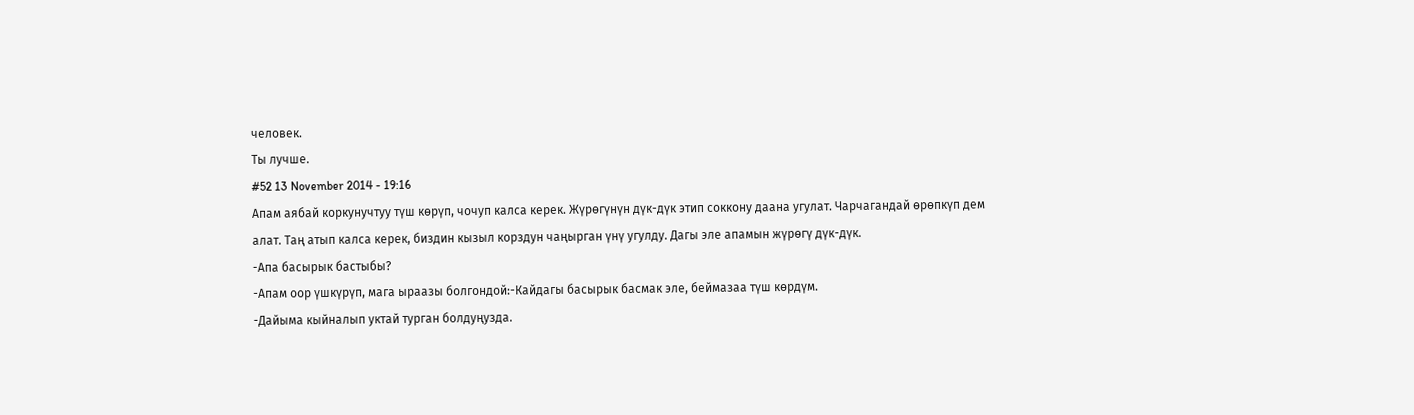человек.
Ты лучше.
#52 13 November 2014 - 19:16
Апам аябай коркунучтуу түш көрүп, чочуп калса керек. Жүрөгүнүн дүк-дүк этип соккону даана угулат. Чарчагандай өрөпкүп дем алат. Таң атып калса керек, биздин кызыл корздун чаңырган үнү угулду. Дагы эле апамын жүрөгү дүк-дүк.
-Апа басырык бастыбы?
-Апам оор үшкүрүп, мага ыраазы болгондой:-Кайдагы басырык басмак эле, беймазаа түш көрдүм.
-Дайыма кыйналып уктай турган болдуңузда.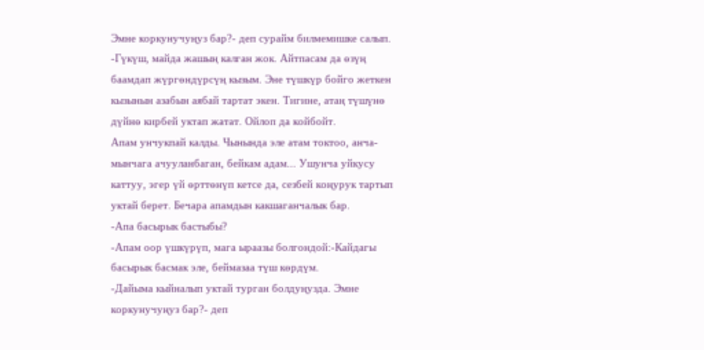Эмне коркунучуңуз бар?- деп сурайм билмемишке салып.
-Гүкүш, майда жашың калган жок. Айтпасам да өзүң баамдап жүргөндүрсүң кызым. Эне түшкүр бойго жеткен кызынын азабын аябай тартат экен. Тигине, атаң түшүнө дүйнө кирбей уктап жатат. Ойлоп да койбойт.
Апам унчукпай калды. Чынында эле атам токтоо, анча-мынчага ачууланбаган, бейкам адам... Ушунча уйкусу каттуу, эгер үй өрттөнүп кетсе да, сезбей коңурук тартып уктай берет. Бечара апамдын какшаганчалык бар.
-Апа басырык бастыбы?
-Апам оор үшкүрүп, мага ыраазы болгондой:-Кайдагы басырык басмак эле, беймазаа түш көрдүм.
-Дайыма кыйналып уктай турган болдуңузда. Эмне коркунучуңуз бар?- деп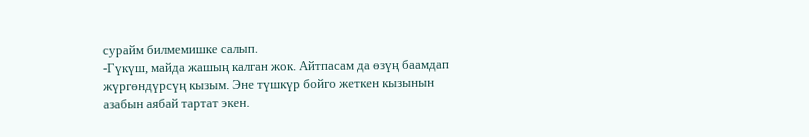сурайм билмемишке салып.
-Гүкүш, майда жашың калган жок. Айтпасам да өзүң баамдап жүргөндүрсүң кызым. Эне түшкүр бойго жеткен кызынын азабын аябай тартат экен.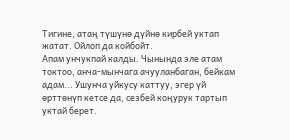Тигине, атаң түшүнө дүйнө кирбей уктап жатат. Ойлоп да койбойт.
Апам унчукпай калды. Чынында эле атам токтоо, анча-мынчага ачууланбаган, бейкам адам... Ушунча уйкусу каттуу, эгер үй өрттөнүп кетсе да, сезбей коңурук тартып уктай берет.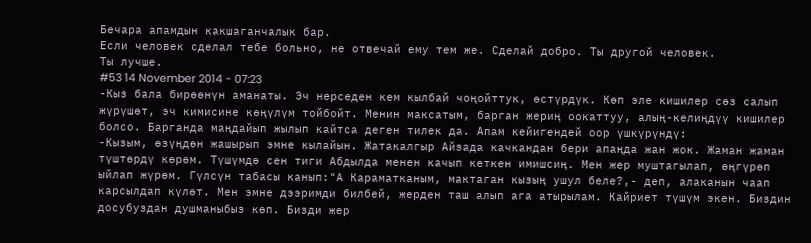Бечара апамдын какшаганчалык бар.
Если человек сделал тебе больно, не отвечай ему тем же. Сделай добро. Ты другой человек.
Ты лучше.
#53 14 November 2014 - 07:23
-Кыз бала бирөөнүн аманаты. Эч нерседен кем кылбай чоңойттук, өстүрдүк. Көп эле кишилер сөз салып жүрүшөт, эч кимисине көңүлүм тойбойт. Менин максатым, барган жериң оокаттуу, алың-келиңдүү кишилер болсо. Барганда маңдайып жылып кайтса деген тилек да. Апам кейигендей оор үшкүрүндү:
-Кызым, өзүңдөн жашырып эмне кылайын. Жатакалгыр Айзада качкандан бери апаңда жан жок. Жаман жаман түштөрдү көрөм. Түшүмдө сен тиги Абдылда менен качып кеткен имишсиң. Мен жер муштагылап, өңгүрөп ыйлап жүрөм. Гүлсүн табасы канып:"А Караматканым, мактаган кызың ушул беле?,- деп, алаканын чаап карсылдап күлөт. Мен эмне дээримди билбей, жерден таш алып ага атырылам. Кайриет түшүм экен. Биздин досубуздан душманыбыз көп. Бизди жер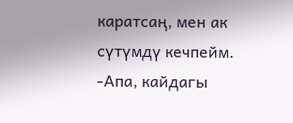каратсаң, мен ак сүтүмдү кечпейм.
-Апа, кайдагы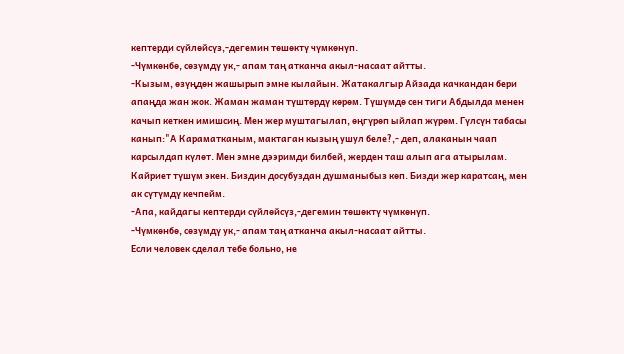кептерди сүйлөйсүз,-дегемин төшөктү чүмкөнүп.
-Чүмкөнбө, сөзүмдү ук,- апам таң атканча акыл-насаат айтты.
-Кызым, өзүңдөн жашырып эмне кылайын. Жатакалгыр Айзада качкандан бери апаңда жан жок. Жаман жаман түштөрдү көрөм. Түшүмдө сен тиги Абдылда менен качып кеткен имишсиң. Мен жер муштагылап, өңгүрөп ыйлап жүрөм. Гүлсүн табасы канып:"А Караматканым, мактаган кызың ушул беле?,- деп, алаканын чаап карсылдап күлөт. Мен эмне дээримди билбей, жерден таш алып ага атырылам. Кайриет түшүм экен. Биздин досубуздан душманыбыз көп. Бизди жер каратсаң, мен ак сүтүмдү кечпейм.
-Апа, кайдагы кептерди сүйлөйсүз,-дегемин төшөктү чүмкөнүп.
-Чүмкөнбө, сөзүмдү ук,- апам таң атканча акыл-насаат айтты.
Если человек сделал тебе больно, не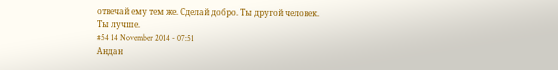отвечай ему тем же. Сделай добро. Ты другой человек.
Ты лучше.
#54 14 November 2014 - 07:51
Андан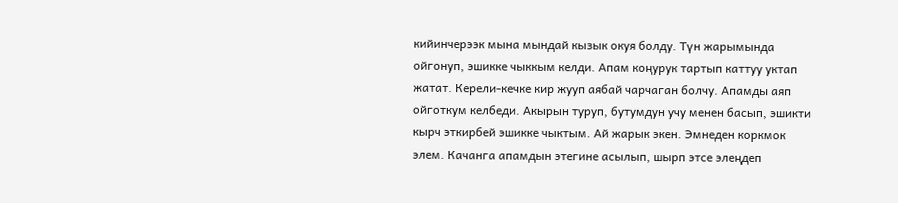кийинчерээк мына мындай кызык окуя болду. Түн жарымында ойгонуп, эшикке чыккым келди. Апам коңурук тартып каттуу уктап жатат. Керели-кечке кир жууп аябай чарчаган болчу. Апамды аяп ойготкум келбеди. Акырын туруп, бутумдун учу менен басып, эшикти кырч эткирбей эшикке чыктым. Ай жарык экен. Эмнеден коркмок элем. Качанга апамдын этегине асылып, шырп этсе элеңдеп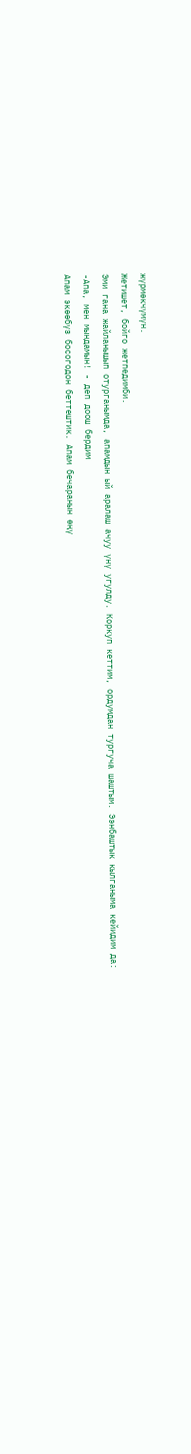жүрмөкчүмүн.
Жетишет, бойго жетпедимби.
Эми гана жайланышып отурганымда, апамдын ый аралаш ачуу үнү угулду. Коркуп кеттим, ордумдан тургуча шаштым. Ээнбаштык кылганыма кейидим да:
-Апа, мен мындамын! - деп доош бердим
Апам экөөбүз босогодон беттештик. Апам бечаранын өңү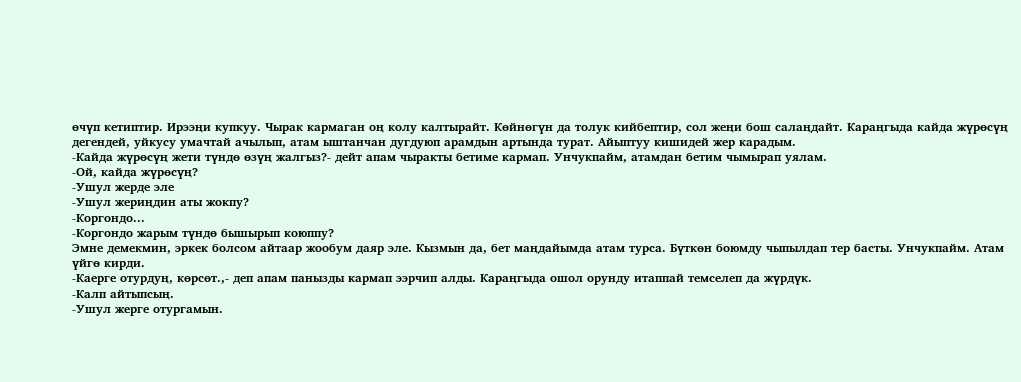өчүп кетиптир. Ирээңи купкуу. Чырак кармаган оң колу калтырайт. Көйнөгүн да толук кийбептир, сол жеңи бош салаңдайт. Караңгыда кайда жүрөсүң дегендей, уйкусу умачтай ачылып, атам ыштанчан дугдуюп арамдын артында турат. Айыптуу кишидей жер карадым.
-Кайда жүрөсүң жети түндө өзүң жалгыз?- дейт апам чыракты бетиме кармап. Унчукпайм, атамдан бетим чымырап уялам.
-Ой, кайда жүрөсүң?
-Ушул жерде эле
-Ушул жериңдин аты жокпу?
-Коргондо...
-Коргондо жарым түндө бышырып коюппу?
Эмне демекмин, эркек болсом айтаар жообум даяр эле. Кызмын да, бет маңдайымда атам турса. Бүткөн боюмду чыпылдап тер басты. Унчукпайм. Атам үйгө кирди.
-Каерге отурдуң, көрсөт.,- деп апам панызды кармап ээрчип алды. Караңгыда ошол орунду итаппай темселеп да жүрдүк.
-Калп айтыпсың.
-Ушул жерге отургамын.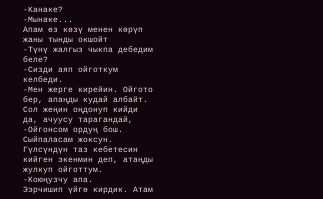-Канаке?
-Мынаке...
Апам өз көзү менен көрүп жаны тынды окшойт
-Түнү жалгыз чыкпа дебедим беле?
-Сизди аяп ойготкум келбеди.
-Мен жерге кирейин. Ойгото бер, апаңды кудай албайт.
Сол жеңин оңдонуп кийди да, ачуусу тарагандай, -Ойгонсом ордуң бош. Сыйпаласам жоксун. Гүлсүндүн таз кебетесин кийген экенмин деп, атаңды жулкуп ойготтум.
-Коюңузчу апа.
Ээрчишип үйгө кирдик. Атам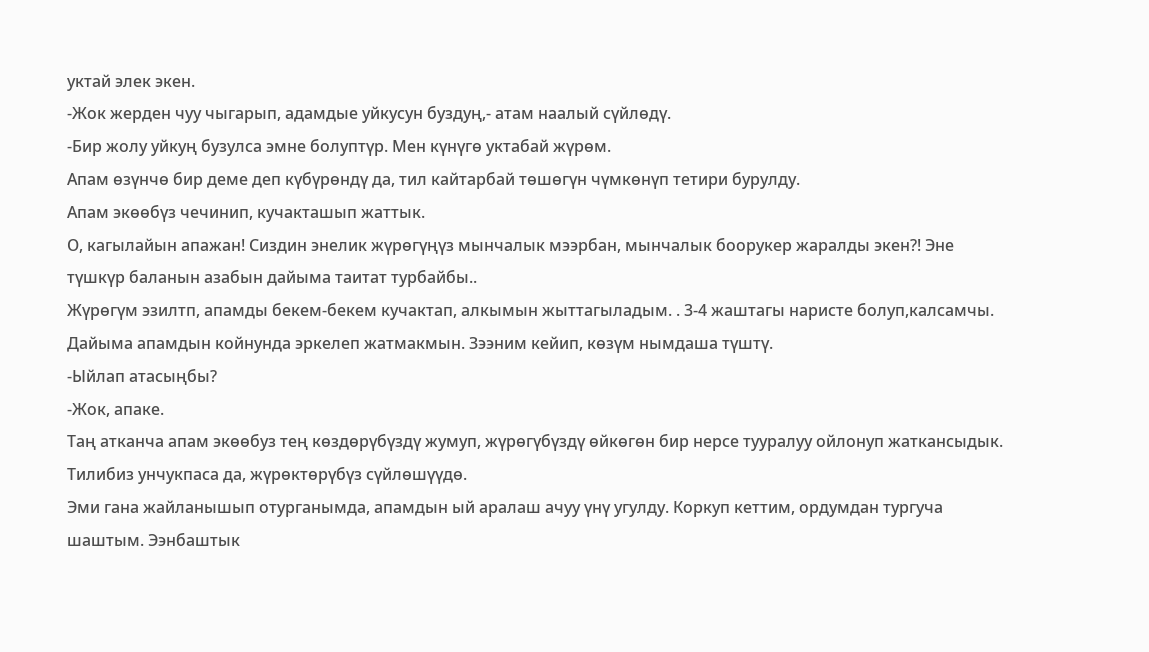уктай элек экен.
-Жок жерден чуу чыгарып, адамдые уйкусун буздуң,- атам наалый сүйлөдү.
-Бир жолу уйкуң бузулса эмне болуптүр. Мен күнүгө уктабай жүрөм.
Апам өзүнчө бир деме деп күбүрөндү да, тил кайтарбай төшөгүн чүмкөнүп тетири бурулду.
Апам экөөбүз чечинип, кучакташып жаттык.
О, кагылайын апажан! Сиздин энелик жүрөгүңүз мынчалык мээрбан, мынчалык боорукер жаралды экен?! Эне түшкүр баланын азабын дайыма таитат турбайбы..
Жүрөгүм эзилтп, апамды бекем-бекем кучактап, алкымын жыттагыладым. . 3-4 жаштагы наристе болуп,калсамчы. Дайыма апамдын койнунда эркелеп жатмакмын. Зээним кейип, көзүм нымдаша түштү.
-Ыйлап атасыңбы?
-Жок, апаке.
Таң атканча апам экөөбуз тең көздөрүбүздү жумуп, жүрөгүбүздү өйкөгөн бир нерсе тууралуу ойлонуп жаткансыдык.
Тилибиз унчукпаса да, жүрөктөрүбүз сүйлөшүүдө.
Эми гана жайланышып отурганымда, апамдын ый аралаш ачуу үнү угулду. Коркуп кеттим, ордумдан тургуча шаштым. Ээнбаштык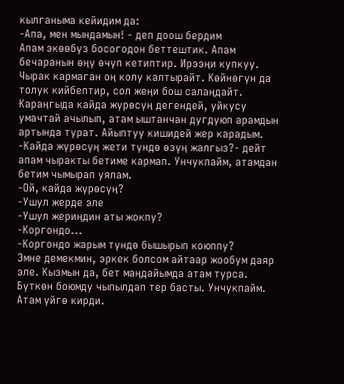кылганыма кейидим да:
-Апа, мен мындамын! - деп доош бердим
Апам экөөбүз босогодон беттештик. Апам бечаранын өңү өчүп кетиптир. Ирээңи купкуу. Чырак кармаган оң колу калтырайт. Көйнөгүн да толук кийбептир, сол жеңи бош салаңдайт. Караңгыда кайда жүрөсүң дегендей, уйкусу умачтай ачылып, атам ыштанчан дугдуюп арамдын артында турат. Айыптуу кишидей жер карадым.
-Кайда жүрөсүң жети түндө өзүң жалгыз?- дейт апам чыракты бетиме кармап. Унчукпайм, атамдан бетим чымырап уялам.
-Ой, кайда жүрөсүң?
-Ушул жерде эле
-Ушул жериңдин аты жокпу?
-Коргондо...
-Коргондо жарым түндө бышырып коюппу?
Эмне демекмин, эркек болсом айтаар жообум даяр эле. Кызмын да, бет маңдайымда атам турса. Бүткөн боюмду чыпылдап тер басты. Унчукпайм. Атам үйгө кирди.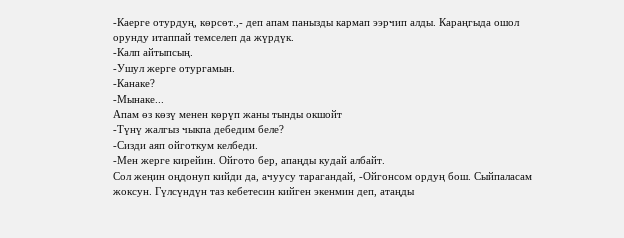-Каерге отурдуң, көрсөт.,- деп апам панызды кармап ээрчип алды. Караңгыда ошол орунду итаппай темселеп да жүрдүк.
-Калп айтыпсың.
-Ушул жерге отургамын.
-Канаке?
-Мынаке...
Апам өз көзү менен көрүп жаны тынды окшойт
-Түнү жалгыз чыкпа дебедим беле?
-Сизди аяп ойготкум келбеди.
-Мен жерге кирейин. Ойгото бер, апаңды кудай албайт.
Сол жеңин оңдонуп кийди да, ачуусу тарагандай, -Ойгонсом ордуң бош. Сыйпаласам жоксун. Гүлсүндүн таз кебетесин кийген экенмин деп, атаңды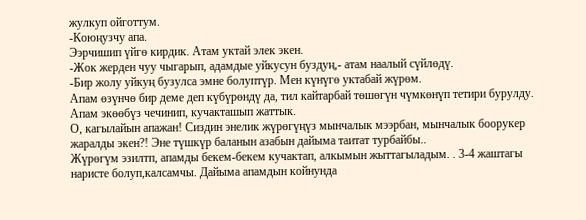жулкуп ойготтум.
-Коюңузчу апа.
Ээрчишип үйгө кирдик. Атам уктай элек экен.
-Жок жерден чуу чыгарып, адамдые уйкусун буздуң,- атам наалый сүйлөдү.
-Бир жолу уйкуң бузулса эмне болуптүр. Мен күнүгө уктабай жүрөм.
Апам өзүнчө бир деме деп күбүрөндү да, тил кайтарбай төшөгүн чүмкөнүп тетири бурулду.
Апам экөөбүз чечинип, кучакташып жаттык.
О, кагылайын апажан! Сиздин энелик жүрөгүңүз мынчалык мээрбан, мынчалык боорукер жаралды экен?! Эне түшкүр баланын азабын дайыма таитат турбайбы..
Жүрөгүм эзилтп, апамды бекем-бекем кучактап, алкымын жыттагыладым. . 3-4 жаштагы наристе болуп,калсамчы. Дайыма апамдын койнунда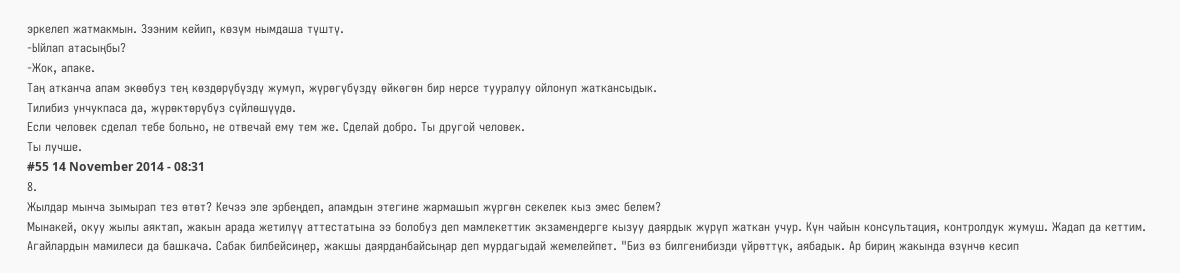эркелеп жатмакмын. Зээним кейип, көзүм нымдаша түштү.
-Ыйлап атасыңбы?
-Жок, апаке.
Таң атканча апам экөөбуз тең көздөрүбүздү жумуп, жүрөгүбүздү өйкөгөн бир нерсе тууралуу ойлонуп жаткансыдык.
Тилибиз унчукпаса да, жүрөктөрүбүз сүйлөшүүдө.
Если человек сделал тебе больно, не отвечай ему тем же. Сделай добро. Ты другой человек.
Ты лучше.
#55 14 November 2014 - 08:31
8.
Жылдар мынча зымырап тез өтөт? Кечээ эле эрбеңдеп, апамдын этегине жармашып жүргөн секелек кыз эмес белем?
Мынакей, окуу жылы аяктап, жакын арада жетилүү аттестатына ээ болобуз деп мамлекеттик экзамендерге кызуу даярдык жүрүп жаткан учур. Күн чайын консультация, контролдук жумуш. Жадап да кеттим.
Агайлардын мамилеси да башкача. Сабак билбейсиңер, жакшы даярданбайсыңар деп мурдагыдай жемелейпет. "Биз өз билгенибизди үйрөттүк, аябадык. Ар бириң жакында өзүнчө кесип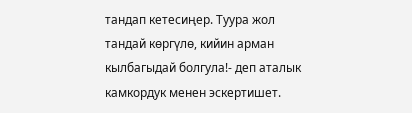тандап кетесиңер. Туура жол тандай көргүлө, кийин арман кылбагыдай болгула!- деп аталык камкордук менен эскертишет.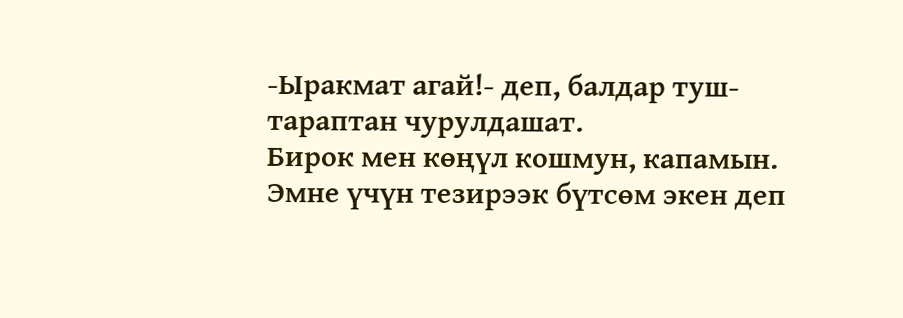-Ыракмат агай!- деп, балдар туш-тараптан чурулдашат.
Бирок мен көңүл кошмун, капамын. Эмне үчүн тезирээк бүтсөм экен деп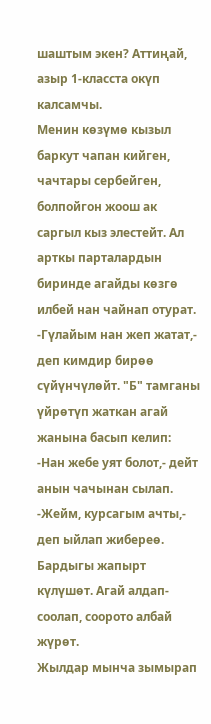шаштым экен? Аттиңай, азыр 1-класста окүп калсамчы.
Менин көзүмө кызыл баркут чапан кийген, чачтары сербейген, болпойгон жоош ак саргыл кыз элестейт. Ал арткы парталардын биринде агайды көзгө илбей нан чайнап отурат.
-Гүлайым нан жеп жатат,- деп кимдир бирөө сүйүнчүлөйт. "Б" тамганы үйрөтүп жаткан агай жанына басып келип:
-Нан жебе уят болот,- дейт анын чачынан сылап.
-Жейм, курсагым ачты,- деп ыйлап жибереө. Бардыгы жапырт күлүшөт. Агай алдап-соолап, соорото албай жүрөт.
Жылдар мынча зымырап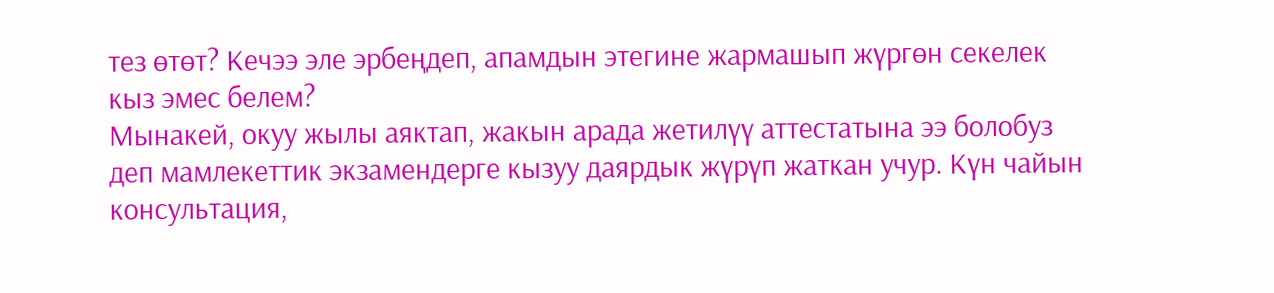тез өтөт? Кечээ эле эрбеңдеп, апамдын этегине жармашып жүргөн секелек кыз эмес белем?
Мынакей, окуу жылы аяктап, жакын арада жетилүү аттестатына ээ болобуз деп мамлекеттик экзамендерге кызуу даярдык жүрүп жаткан учур. Күн чайын консультация,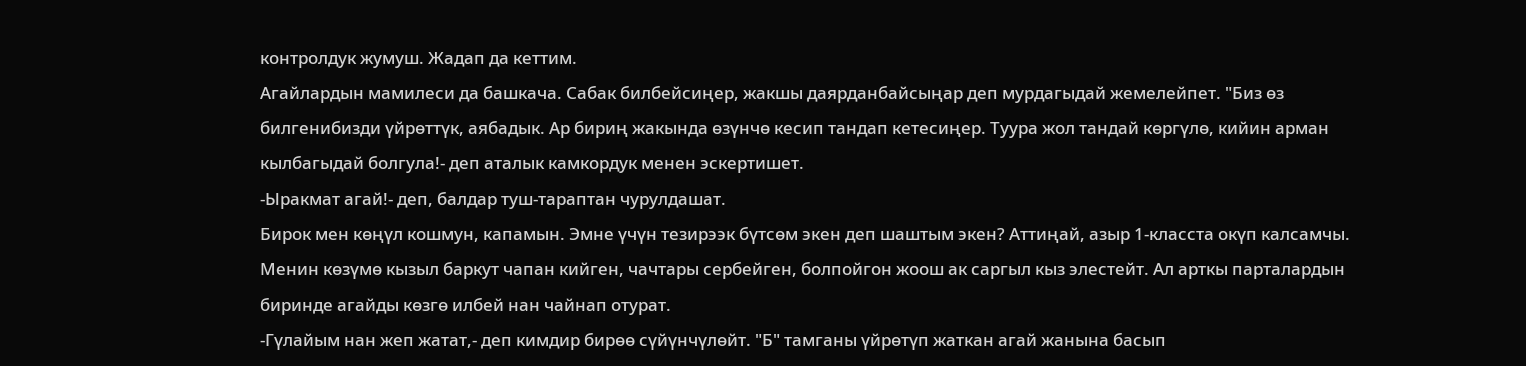контролдук жумуш. Жадап да кеттим.
Агайлардын мамилеси да башкача. Сабак билбейсиңер, жакшы даярданбайсыңар деп мурдагыдай жемелейпет. "Биз өз билгенибизди үйрөттүк, аябадык. Ар бириң жакында өзүнчө кесип тандап кетесиңер. Туура жол тандай көргүлө, кийин арман кылбагыдай болгула!- деп аталык камкордук менен эскертишет.
-Ыракмат агай!- деп, балдар туш-тараптан чурулдашат.
Бирок мен көңүл кошмун, капамын. Эмне үчүн тезирээк бүтсөм экен деп шаштым экен? Аттиңай, азыр 1-класста окүп калсамчы.
Менин көзүмө кызыл баркут чапан кийген, чачтары сербейген, болпойгон жоош ак саргыл кыз элестейт. Ал арткы парталардын биринде агайды көзгө илбей нан чайнап отурат.
-Гүлайым нан жеп жатат,- деп кимдир бирөө сүйүнчүлөйт. "Б" тамганы үйрөтүп жаткан агай жанына басып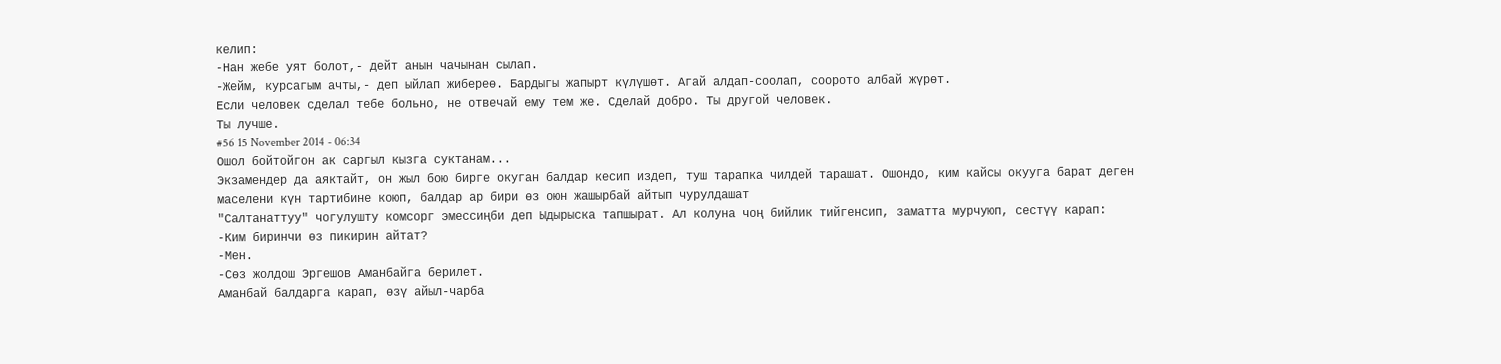келип:
-Нан жебе уят болот,- дейт анын чачынан сылап.
-Жейм, курсагым ачты,- деп ыйлап жибереө. Бардыгы жапырт күлүшөт. Агай алдап-соолап, соорото албай жүрөт.
Если человек сделал тебе больно, не отвечай ему тем же. Сделай добро. Ты другой человек.
Ты лучше.
#56 15 November 2014 - 06:34
Ошол бойтойгон ак саргыл кызга суктанам...
Экзамендер да аяктайт, он жыл бою бирге окуган балдар кесип издеп, туш тарапка чилдей тарашат. Ошондо, ким кайсы окууга барат деген маселени күн тартибине коюп, балдар ар бири өз оюн жашырбай айтып чурулдашат
"Салтанаттуу" чогулушту комсорг эмессиңби деп Ыдырыска тапшырат. Ал колуна чоң бийлик тийгенсип, заматта мурчуюп, сестүү карап:
-Ким биринчи өз пикирин айтат?
-Мен.
-Сөз жолдош Эргешов Аманбайга берилет.
Аманбай балдарга карап, өзү айыл-чарба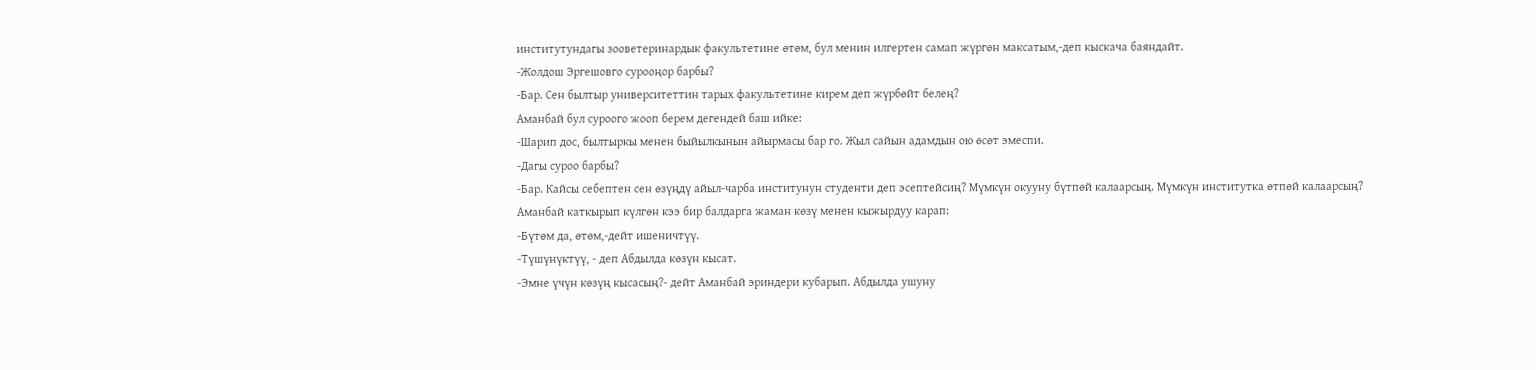институтундагы зооветеринардык факультетине өтөм, бул менин илгертен самап жүргөн максатым,-деп кыскача баяндайт.
-Жолдош Эргешовго сурооңор барбы?
-Бар. Сен былтыр университеттин тарых факультетине кирем деп жүрбөйт белең?
Аманбай бул суроого жооп берем дегендей баш ийке:
-Шарип дос, былтыркы менен быйылкынын айырмасы бар го. Жыл сайын адамдын ою өсөт эмеспи.
-Дагы суроо барбы?
-Бар. Кайсы себептен сен өзүңдү айыл-чарба институнун студенти деп эсептейсиң? Мүмкүн окууну бүтпөй калаарсың. Мүмкүн институтка өтпөй калаарсың?
Аманбай каткырып күлгөн кээ бир балдарга жаман көзү менен кыжырдуу карап:
-Бүтөм да, өтөм,-дейт ишеничтүү.
-Түшүнүктүү, - деп Абдылда көзүн кысат.
-Эмне үчүн көзүң кысасың?- дейт Аманбай эриндери кубарып. Абдылда ушуну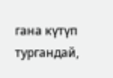гана күтүп тургандай,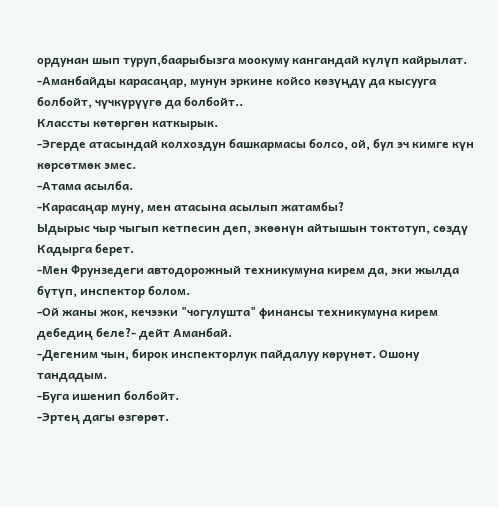ордунан шып туруп,баарыбызга моокуму кангандай күлүп кайрылат.
-Аманбайды карасаңар, мунун эркине койсо көзүңдү да кысууга болбойт, чүчкүрүүгө да болбойт..
Классты көтөргөн каткырык.
-Эгерде атасындай колхоздун башкармасы болсо, ой, бул эч кимге күн көрсөтмөк эмес.
-Атама асылба.
-Карасаңар муну, мен атасына асылып жатамбы?
Ыдырыс чыр чыгып кетпесин деп, экөөнүн айтышын токтотуп, сөздү Кадырга берет.
-Мен Фрунзедеги автодорожный техникумуна кирем да, эки жылда бүтүп, инспектор болом.
-Ой жаны жок, кечээки "чогулушта" финансы техникумуна кирем дебедиң беле?- дейт Аманбай.
-Дегеним чын, бирок инспекторлук пайдалуу көрүнөт. Ошону тандадым.
-Буга ишенип болбойт.
-Эртең дагы өзгөрөт.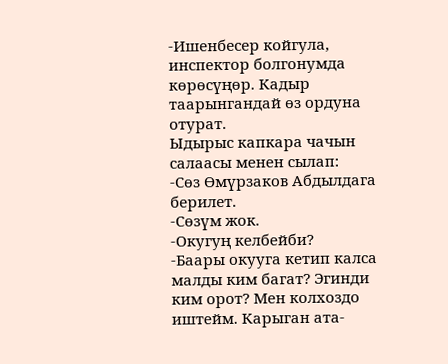-Ишенбесер койгула, инспектор болгонумда көрөсүңөр. Кадыр таарынгандай өз ордуна отурат.
Ыдырыс капкара чачын салаасы менен сылап:
-Сөз Өмүрзаков Абдылдага берилет.
-Сөзүм жок.
-Окугуң келбейби?
-Баары окууга кетип калса малды ким багат? Эгинди ким орот? Мен колхоздо иштейм. Карыган ата-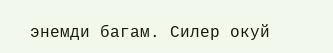энемди багам. Силер окуй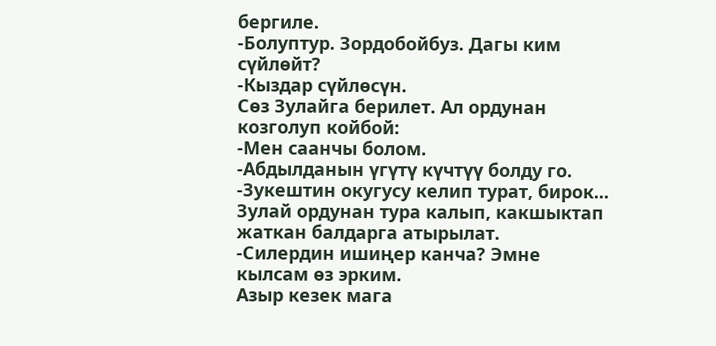бергиле.
-Болуптур. Зордобойбуз. Дагы ким сүйлөйт?
-Кыздар сүйлөсүн.
Сөз Зулайга берилет. Ал ордунан козголуп койбой:
-Мен саанчы болом.
-Абдылданын үгүтү күчтүү болду го.
-Зукештин окугусу келип турат, бирок...
Зулай ордунан тура калып, какшыктап жаткан балдарга атырылат.
-Силердин ишиңер канча? Эмне кылсам өз эрким.
Азыр кезек мага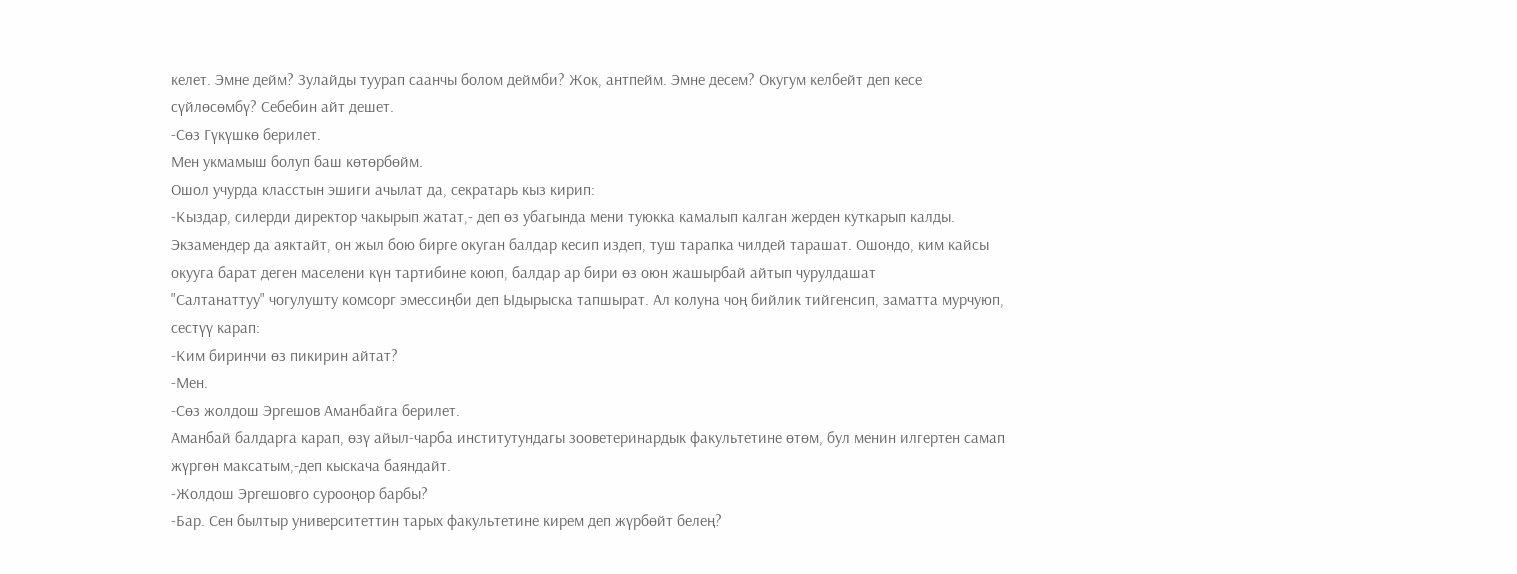келет. Эмне дейм? Зулайды туурап саанчы болом деймби? Жок, антпейм. Эмне десем? Окугум келбейт деп кесе сүйлөсөмбү? Себебин айт дешет.
-Сөз Гүкүшкө берилет.
Мен укмамыш болуп баш көтөрбөйм.
Ошол учурда класстын эшиги ачылат да, секратарь кыз кирип:
-Кыздар, силерди директор чакырып жатат,- деп өз убагында мени туюкка камалып калган жерден куткарып калды.
Экзамендер да аяктайт, он жыл бою бирге окуган балдар кесип издеп, туш тарапка чилдей тарашат. Ошондо, ким кайсы окууга барат деген маселени күн тартибине коюп, балдар ар бири өз оюн жашырбай айтып чурулдашат
"Салтанаттуу" чогулушту комсорг эмессиңби деп Ыдырыска тапшырат. Ал колуна чоң бийлик тийгенсип, заматта мурчуюп, сестүү карап:
-Ким биринчи өз пикирин айтат?
-Мен.
-Сөз жолдош Эргешов Аманбайга берилет.
Аманбай балдарга карап, өзү айыл-чарба институтундагы зооветеринардык факультетине өтөм, бул менин илгертен самап жүргөн максатым,-деп кыскача баяндайт.
-Жолдош Эргешовго сурооңор барбы?
-Бар. Сен былтыр университеттин тарых факультетине кирем деп жүрбөйт белең?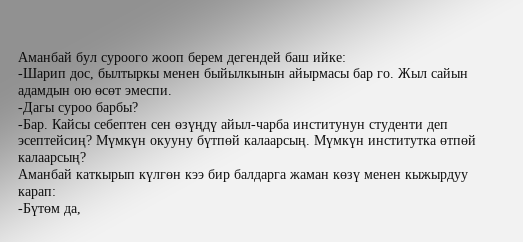Аманбай бул суроого жооп берем дегендей баш ийке:
-Шарип дос, былтыркы менен быйылкынын айырмасы бар го. Жыл сайын адамдын ою өсөт эмеспи.
-Дагы суроо барбы?
-Бар. Кайсы себептен сен өзүңдү айыл-чарба институнун студенти деп эсептейсиң? Мүмкүн окууну бүтпөй калаарсың. Мүмкүн институтка өтпөй калаарсың?
Аманбай каткырып күлгөн кээ бир балдарга жаман көзү менен кыжырдуу карап:
-Бүтөм да,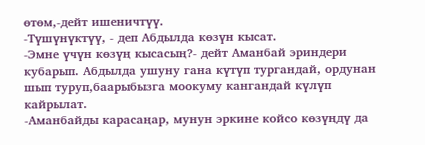өтөм,-дейт ишеничтүү.
-Түшүнүктүү, - деп Абдылда көзүн кысат.
-Эмне үчүн көзүң кысасың?- дейт Аманбай эриндери кубарып. Абдылда ушуну гана күтүп тургандай, ордунан шып туруп,баарыбызга моокуму кангандай күлүп кайрылат.
-Аманбайды карасаңар, мунун эркине койсо көзүңдү да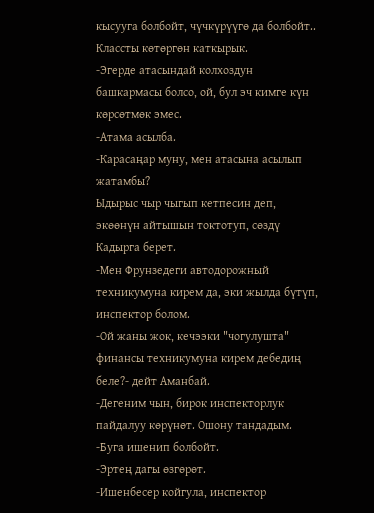кысууга болбойт, чүчкүрүүгө да болбойт..
Классты көтөргөн каткырык.
-Эгерде атасындай колхоздун башкармасы болсо, ой, бул эч кимге күн көрсөтмөк эмес.
-Атама асылба.
-Карасаңар муну, мен атасына асылып жатамбы?
Ыдырыс чыр чыгып кетпесин деп, экөөнүн айтышын токтотуп, сөздү Кадырга берет.
-Мен Фрунзедеги автодорожный техникумуна кирем да, эки жылда бүтүп, инспектор болом.
-Ой жаны жок, кечээки "чогулушта" финансы техникумуна кирем дебедиң беле?- дейт Аманбай.
-Дегеним чын, бирок инспекторлук пайдалуу көрүнөт. Ошону тандадым.
-Буга ишенип болбойт.
-Эртең дагы өзгөрөт.
-Ишенбесер койгула, инспектор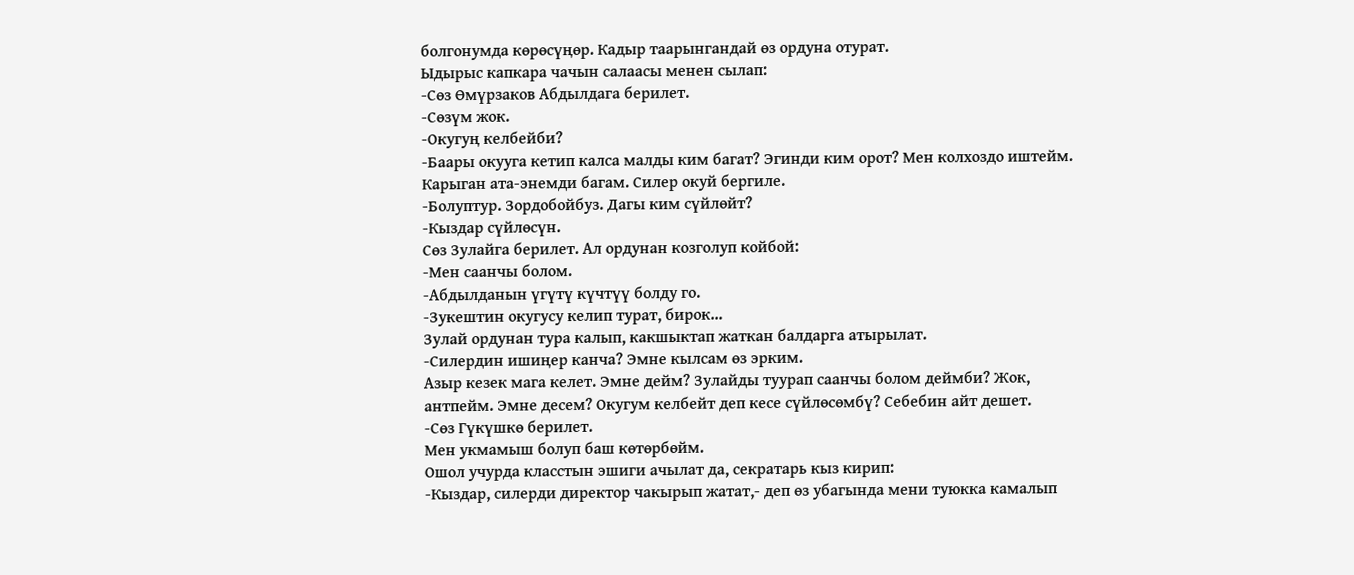болгонумда көрөсүңөр. Кадыр таарынгандай өз ордуна отурат.
Ыдырыс капкара чачын салаасы менен сылап:
-Сөз Өмүрзаков Абдылдага берилет.
-Сөзүм жок.
-Окугуң келбейби?
-Баары окууга кетип калса малды ким багат? Эгинди ким орот? Мен колхоздо иштейм. Карыган ата-энемди багам. Силер окуй бергиле.
-Болуптур. Зордобойбуз. Дагы ким сүйлөйт?
-Кыздар сүйлөсүн.
Сөз Зулайга берилет. Ал ордунан козголуп койбой:
-Мен саанчы болом.
-Абдылданын үгүтү күчтүү болду го.
-Зукештин окугусу келип турат, бирок...
Зулай ордунан тура калып, какшыктап жаткан балдарга атырылат.
-Силердин ишиңер канча? Эмне кылсам өз эрким.
Азыр кезек мага келет. Эмне дейм? Зулайды туурап саанчы болом деймби? Жок, антпейм. Эмне десем? Окугум келбейт деп кесе сүйлөсөмбү? Себебин айт дешет.
-Сөз Гүкүшкө берилет.
Мен укмамыш болуп баш көтөрбөйм.
Ошол учурда класстын эшиги ачылат да, секратарь кыз кирип:
-Кыздар, силерди директор чакырып жатат,- деп өз убагында мени туюкка камалып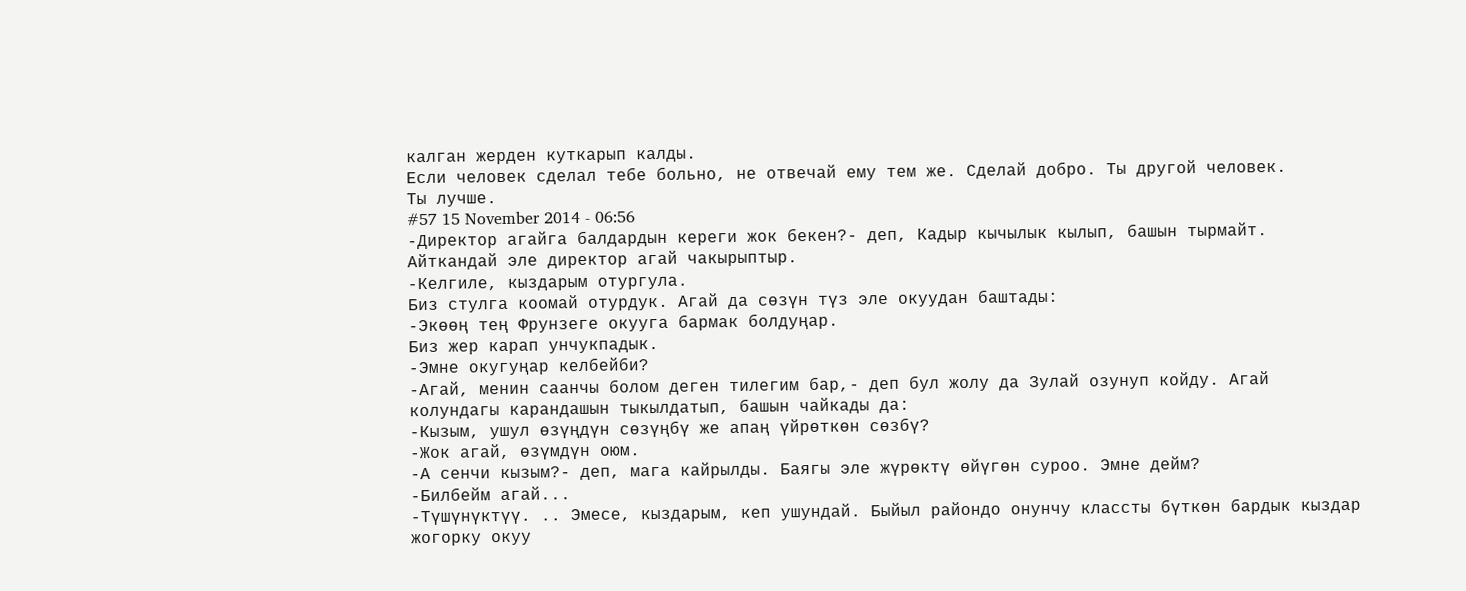калган жерден куткарып калды.
Если человек сделал тебе больно, не отвечай ему тем же. Сделай добро. Ты другой человек.
Ты лучше.
#57 15 November 2014 - 06:56
-Директор агайга балдардын кереги жок бекен?- деп, Кадыр кычылык кылып, башын тырмайт.
Айткандай эле директор агай чакырыптыр.
-Келгиле, кыздарым отургула.
Биз стулга коомай отурдук. Агай да сөзүн түз эле окуудан баштады:
-Экөөң тең Фрунзеге окууга бармак болдуңар.
Биз жер карап унчукпадык.
-Эмне окугуңар келбейби?
-Агай, менин саанчы болом деген тилегим бар,- деп бул жолу да Зулай озунуп койду. Агай колундагы карандашын тыкылдатып, башын чайкады да:
-Кызым, ушул өзүңдүн сөзүңбү же апаң үйрөткөн сөзбү?
-Жок агай, өзүмдүн оюм.
-А сенчи кызым?- деп, мага кайрылды. Баягы эле жүрөктү өйүгөн суроо. Эмне дейм?
-Билбейм агай...
-Түшүнүктүү. .. Эмесе, кыздарым, кеп ушундай. Быйыл райондо онунчу классты бүткөн бардык кыздар жогорку окуу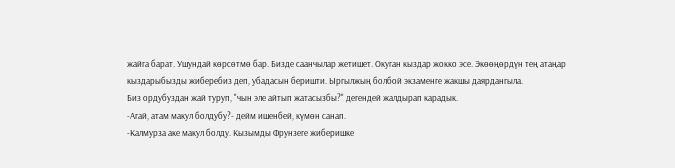жайга барат. Ушундай көрсөтмө бар. Бизде саанчылар жетишет. Окуган кыздар жокко эсе. Экөөңөрдүн тең атаңар кыздарыбызды жиберебиз деп, убадасын беришти. Ыргылжың болбой экзаменге жакшы даярдангыла.
Биз ордубуздан жай туруп, "чын эле айтып жатасызбы?" дегендей жалдырап карадык.
-Агай, атам макул болдубу?- дейм ишенбей, күмөн санап.
-Калмурза аке макул болду. Кызымды Фрунзеге жиберишке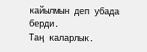кайылмын деп убада берди.
Таң каларлык.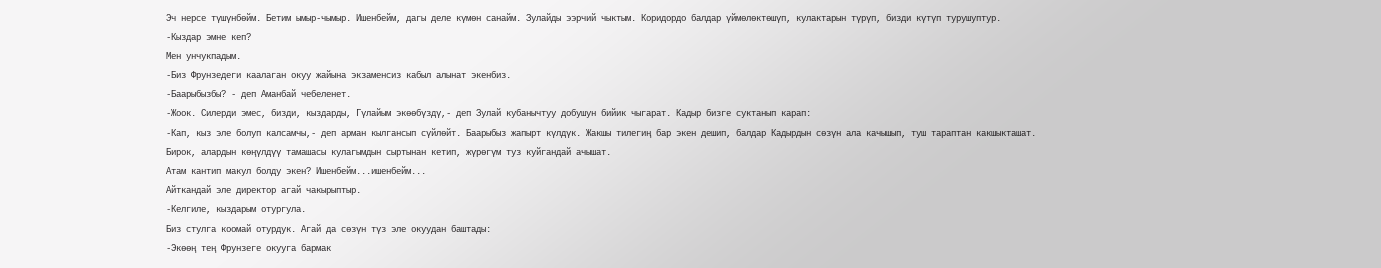Эч нерсе түшүнбөйм. Бетим ымыр-чымыр. Ишенбейм, дагы деле күмөн санайм. Зулайды ээрчий чыктым. Коридордо балдар үймөлөктөшүп, кулактарын түрүп, бизди күтүп турушуптур.
-Кыздар эмне кеп?
Мен унчукпадым.
-Биз Фрунзедеги каалаган окуу жайына экзаменсиз кабыл алынат экенбиз.
-Баарыбызбы? - деп Аманбай чебеленет.
-Жоок. Силерди эмес, бизди, кыздарды, Гүлайым экөөбүздү,- деп Зулай кубанычтуу добушун бийик чыгарат. Кадыр бизге суктанып карап:
-Кап, кыз эле болуп калсамчы,- деп арман кылгансып сүйлөйт. Баарыбыз жапырт күлдүк. Жакшы тилегиң бар экен дешип, балдар Кадырдын сөзүн ала качышып, туш тараптан какшыкташат.
Бирок, алардын көңүлдүү тамашасы кулагымдын сыртынан кетип, жүрөгүм туз куйгандай ачышат.
Атам кантип макул болду экен? Ишенбейм...ишенбейм...
Айткандай эле директор агай чакырыптыр.
-Келгиле, кыздарым отургула.
Биз стулга коомай отурдук. Агай да сөзүн түз эле окуудан баштады:
-Экөөң тең Фрунзеге окууга бармак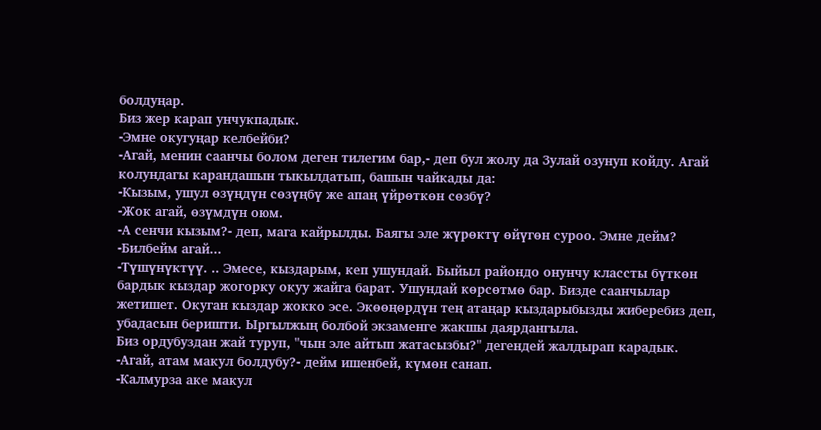болдуңар.
Биз жер карап унчукпадык.
-Эмне окугуңар келбейби?
-Агай, менин саанчы болом деген тилегим бар,- деп бул жолу да Зулай озунуп койду. Агай колундагы карандашын тыкылдатып, башын чайкады да:
-Кызым, ушул өзүңдүн сөзүңбү же апаң үйрөткөн сөзбү?
-Жок агай, өзүмдүн оюм.
-А сенчи кызым?- деп, мага кайрылды. Баягы эле жүрөктү өйүгөн суроо. Эмне дейм?
-Билбейм агай...
-Түшүнүктүү. .. Эмесе, кыздарым, кеп ушундай. Быйыл райондо онунчу классты бүткөн бардык кыздар жогорку окуу жайга барат. Ушундай көрсөтмө бар. Бизде саанчылар жетишет. Окуган кыздар жокко эсе. Экөөңөрдүн тең атаңар кыздарыбызды жиберебиз деп, убадасын беришти. Ыргылжың болбой экзаменге жакшы даярдангыла.
Биз ордубуздан жай туруп, "чын эле айтып жатасызбы?" дегендей жалдырап карадык.
-Агай, атам макул болдубу?- дейм ишенбей, күмөн санап.
-Калмурза аке макул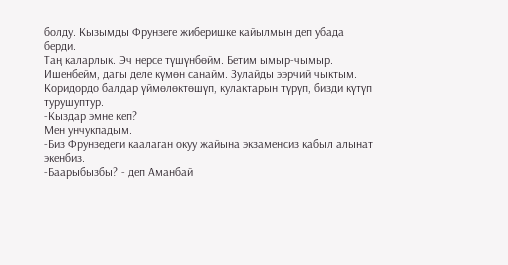болду. Кызымды Фрунзеге жиберишке кайылмын деп убада берди.
Таң каларлык. Эч нерсе түшүнбөйм. Бетим ымыр-чымыр. Ишенбейм, дагы деле күмөн санайм. Зулайды ээрчий чыктым. Коридордо балдар үймөлөктөшүп, кулактарын түрүп, бизди күтүп турушуптур.
-Кыздар эмне кеп?
Мен унчукпадым.
-Биз Фрунзедеги каалаган окуу жайына экзаменсиз кабыл алынат экенбиз.
-Баарыбызбы? - деп Аманбай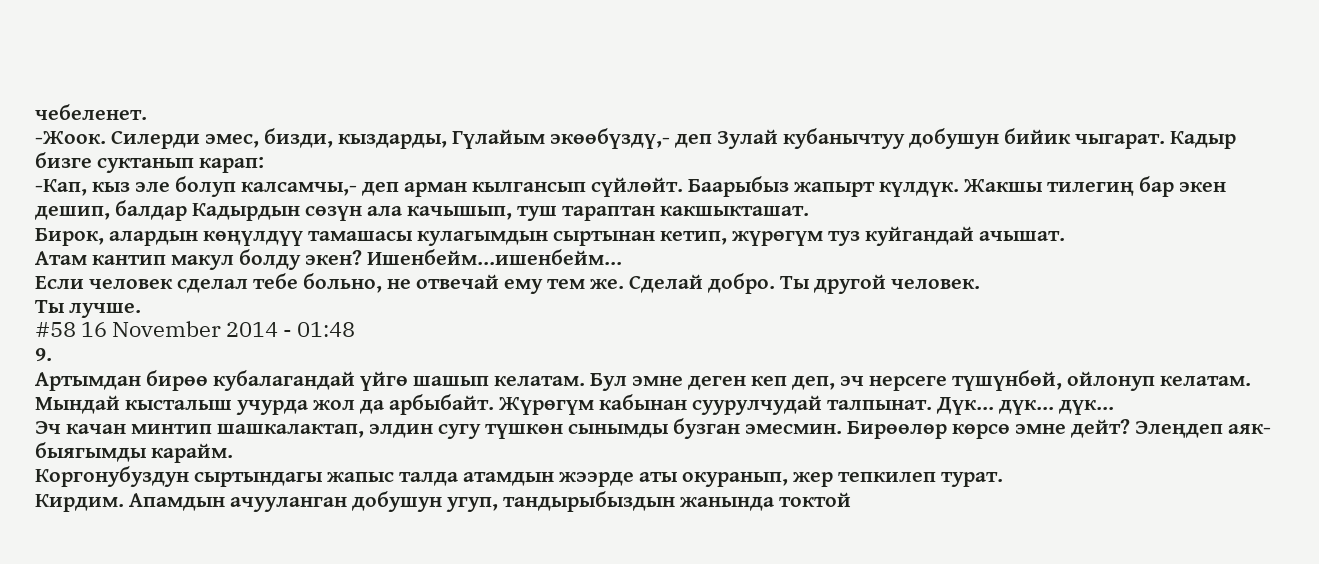чебеленет.
-Жоок. Силерди эмес, бизди, кыздарды, Гүлайым экөөбүздү,- деп Зулай кубанычтуу добушун бийик чыгарат. Кадыр бизге суктанып карап:
-Кап, кыз эле болуп калсамчы,- деп арман кылгансып сүйлөйт. Баарыбыз жапырт күлдүк. Жакшы тилегиң бар экен дешип, балдар Кадырдын сөзүн ала качышып, туш тараптан какшыкташат.
Бирок, алардын көңүлдүү тамашасы кулагымдын сыртынан кетип, жүрөгүм туз куйгандай ачышат.
Атам кантип макул болду экен? Ишенбейм...ишенбейм...
Если человек сделал тебе больно, не отвечай ему тем же. Сделай добро. Ты другой человек.
Ты лучше.
#58 16 November 2014 - 01:48
9.
Артымдан бирөө кубалагандай үйгө шашып келатам. Бул эмне деген кеп деп, эч нерсеге түшүнбөй, ойлонуп келатам. Мындай кысталыш учурда жол да арбыбайт. Жүрөгүм кабынан суурулчудай талпынат. Дүк... дүк... дүк...
Эч качан минтип шашкалактап, элдин сугу түшкөн сынымды бузган эмесмин. Бирөөлөр көрсө эмне дейт? Элеңдеп аяк-быягымды карайм.
Коргонубуздун сыртындагы жапыс талда атамдын жээрде аты окуранып, жер тепкилеп турат.
Кирдим. Апамдын ачууланган добушун угуп, тандырыбыздын жанында токтой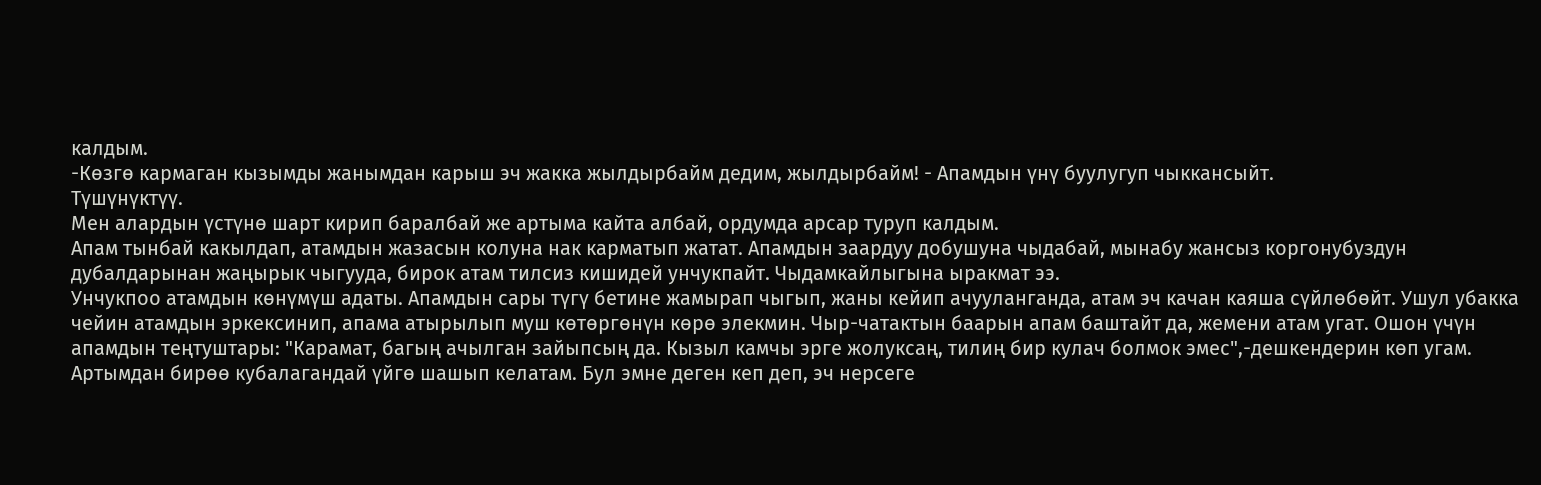калдым.
-Көзгө кармаган кызымды жанымдан карыш эч жакка жылдырбайм дедим, жылдырбайм! - Апамдын үнү буулугуп чыккансыйт.
Түшүнүктүү.
Мен алардын үстүнө шарт кирип баралбай же артыма кайта албай, ордумда арсар туруп калдым.
Апам тынбай какылдап, атамдын жазасын колуна нак карматып жатат. Апамдын заардуу добушуна чыдабай, мынабу жансыз коргонубуздун дубалдарынан жаңырык чыгууда, бирок атам тилсиз кишидей унчукпайт. Чыдамкайлыгына ыракмат ээ.
Унчукпоо атамдын көнүмүш адаты. Апамдын сары түгү бетине жамырап чыгып, жаны кейип ачууланганда, атам эч качан каяша сүйлөбөйт. Ушул убакка чейин атамдын эркексинип, апама атырылып муш көтөргөнүн көрө элекмин. Чыр-чатактын баарын апам баштайт да, жемени атам угат. Ошон үчүн апамдын теңтуштары: "Карамат, багың ачылган зайыпсың да. Кызыл камчы эрге жолуксаң, тилиң бир кулач болмок эмес",-дешкендерин көп угам.
Артымдан бирөө кубалагандай үйгө шашып келатам. Бул эмне деген кеп деп, эч нерсеге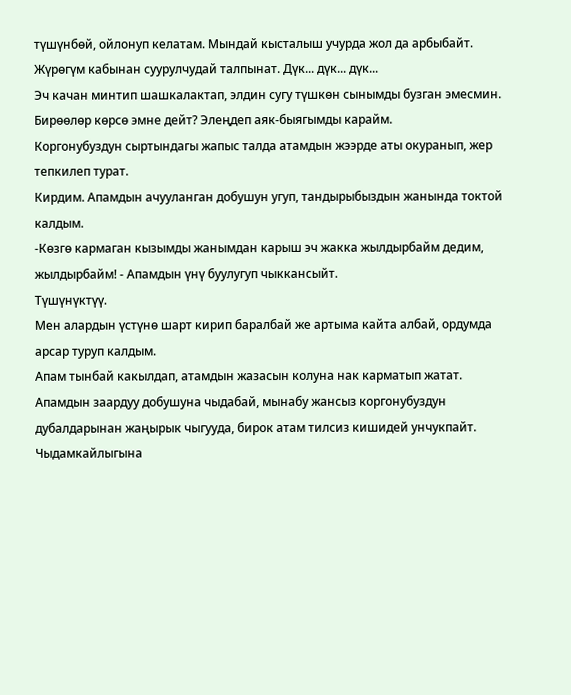түшүнбөй, ойлонуп келатам. Мындай кысталыш учурда жол да арбыбайт. Жүрөгүм кабынан суурулчудай талпынат. Дүк... дүк... дүк...
Эч качан минтип шашкалактап, элдин сугу түшкөн сынымды бузган эмесмин. Бирөөлөр көрсө эмне дейт? Элеңдеп аяк-быягымды карайм.
Коргонубуздун сыртындагы жапыс талда атамдын жээрде аты окуранып, жер тепкилеп турат.
Кирдим. Апамдын ачууланган добушун угуп, тандырыбыздын жанында токтой калдым.
-Көзгө кармаган кызымды жанымдан карыш эч жакка жылдырбайм дедим, жылдырбайм! - Апамдын үнү буулугуп чыккансыйт.
Түшүнүктүү.
Мен алардын үстүнө шарт кирип баралбай же артыма кайта албай, ордумда арсар туруп калдым.
Апам тынбай какылдап, атамдын жазасын колуна нак карматып жатат. Апамдын заардуу добушуна чыдабай, мынабу жансыз коргонубуздун дубалдарынан жаңырык чыгууда, бирок атам тилсиз кишидей унчукпайт. Чыдамкайлыгына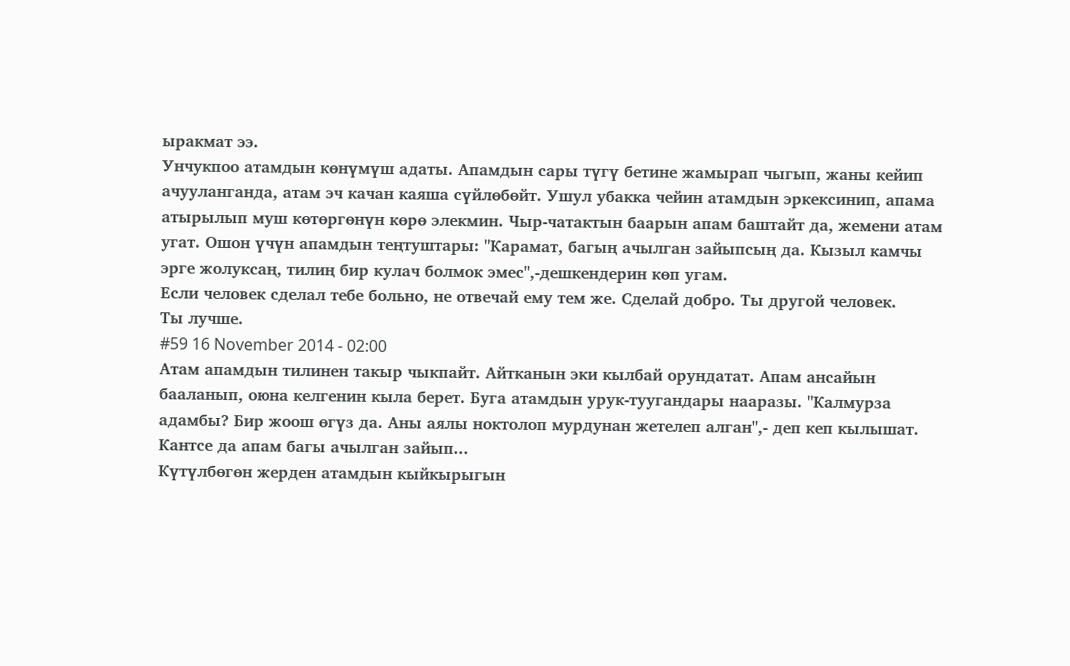ыракмат ээ.
Унчукпоо атамдын көнүмүш адаты. Апамдын сары түгү бетине жамырап чыгып, жаны кейип ачууланганда, атам эч качан каяша сүйлөбөйт. Ушул убакка чейин атамдын эркексинип, апама атырылып муш көтөргөнүн көрө элекмин. Чыр-чатактын баарын апам баштайт да, жемени атам угат. Ошон үчүн апамдын теңтуштары: "Карамат, багың ачылган зайыпсың да. Кызыл камчы эрге жолуксаң, тилиң бир кулач болмок эмес",-дешкендерин көп угам.
Если человек сделал тебе больно, не отвечай ему тем же. Сделай добро. Ты другой человек.
Ты лучше.
#59 16 November 2014 - 02:00
Атам апамдын тилинен такыр чыкпайт. Айтканын эки кылбай орундатат. Апам ансайын бааланып, оюна келгенин кыла берет. Буга атамдын урук-туугандары нааразы. "Калмурза адамбы? Бир жоош өгүз да. Аны аялы ноктолоп мурдунан жетелеп алган",- деп кеп кылышат. Кантсе да апам багы ачылган зайып...
Күтүлбөгөн жерден атамдын кыйкырыгын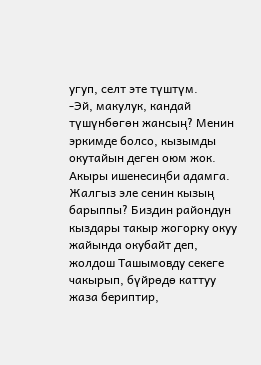угуп, селт эте түштүм.
-Эй, макулук, кандай түшүнбөгөн жансың? Менин эркимде болсо, кызымды окутайын деген оюм жок. Акыры ишенесиңби адамга. Жалгыз эле сенин кызың барыппы? Биздин райондун кыздары такыр жогорку окуу жайында окубайт деп, жолдош Ташымовду секеге чакырып, бүйрөдө каттуу жаза бериптир,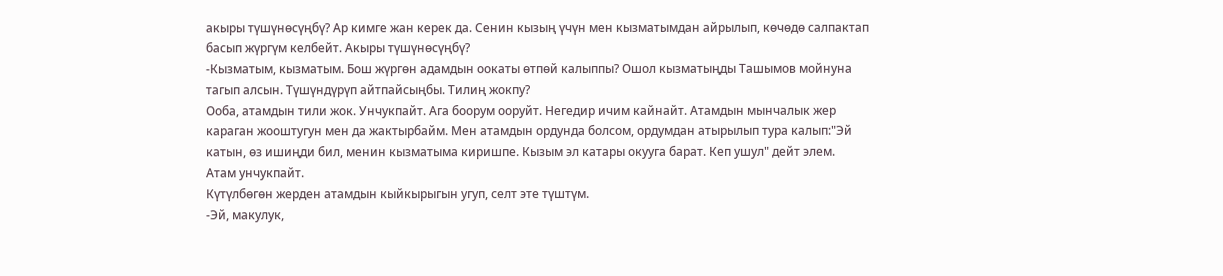акыры түшүнөсүңбү? Ар кимге жан керек да. Сенин кызың үчүн мен кызматымдан айрылып, көчөдө салпактап басып жүргүм келбейт. Акыры түшүнөсүңбү?
-Кызматым, кызматым. Бош жүргөн адамдын оокаты өтпөй калыппы? Ошол кызматыңды Ташымов мойнуна тагып алсын. Түшүндүрүп айтпайсыңбы. Тилиң жокпу?
Ооба, атамдын тили жок. Унчукпайт. Ага боорум ооруйт. Негедир ичим кайнайт. Атамдын мынчалык жер караган жооштугун мен да жактырбайм. Мен атамдын ордунда болсом, ордумдан атырылып тура калып:"Эй катын, өз ишиңди бил, менин кызматыма киришпе. Кызым эл катары окууга барат. Кеп ушул" дейт элем.
Атам унчукпайт.
Күтүлбөгөн жерден атамдын кыйкырыгын угуп, селт эте түштүм.
-Эй, макулук,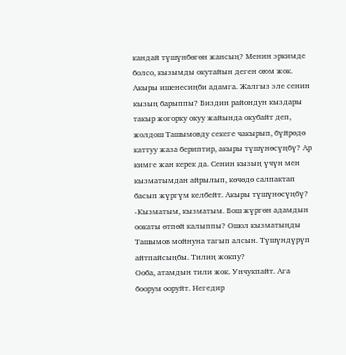кандай түшүнбөгөн жансың? Менин эркимде болсо, кызымды окутайын деген оюм жок. Акыры ишенесиңби адамга. Жалгыз эле сенин кызың барыппы? Биздин райондун кыздары такыр жогорку окуу жайында окубайт деп, жолдош Ташымовду секеге чакырып, бүйрөдө каттуу жаза бериптир, акыры түшүнөсүңбү? Ар кимге жан керек да. Сенин кызың үчүн мен кызматымдан айрылып, көчөдө салпактап басып жүргүм келбейт. Акыры түшүнөсүңбү?
-Кызматым, кызматым. Бош жүргөн адамдын оокаты өтпөй калыппы? Ошол кызматыңды Ташымов мойнуна тагып алсын. Түшүндүрүп айтпайсыңбы. Тилиң жокпу?
Ооба, атамдын тили жок. Унчукпайт. Ага боорум ооруйт. Негедир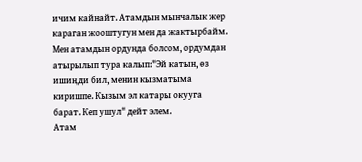ичим кайнайт. Атамдын мынчалык жер караган жооштугун мен да жактырбайм. Мен атамдын ордунда болсом, ордумдан атырылып тура калып:"Эй катын, өз ишиңди бил, менин кызматыма киришпе. Кызым эл катары окууга барат. Кеп ушул" дейт элем.
Атам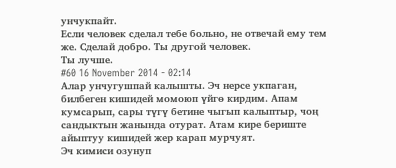унчукпайт.
Если человек сделал тебе больно, не отвечай ему тем же. Сделай добро. Ты другой человек.
Ты лучше.
#60 16 November 2014 - 02:14
Алар унчугушпай калышты. Эч нерсе укпаган, билбеген кишидей момоюп үйгө кирдим. Апам кумсарып, сары түгү бетине чыгып калыптыр, чоң сандыктын жанында отурат. Атам кире бериште айыптуу кишидей жер карап мурчуят.
Эч кимиси озунуп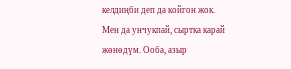келдиңби деп да койгон жок. Мен да унчукпай, сыртка карай жөнөдүм. Ооба, азыр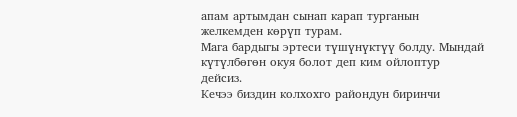апам артымдан сынап карап турганын желкемден көрүп турам.
Мага бардыгы эртеси түшүнүктүү болду. Мындай күтүлбөгөн окуя болот деп ким ойлоптур дейсиз.
Кечээ биздин колхохго райондун биринчи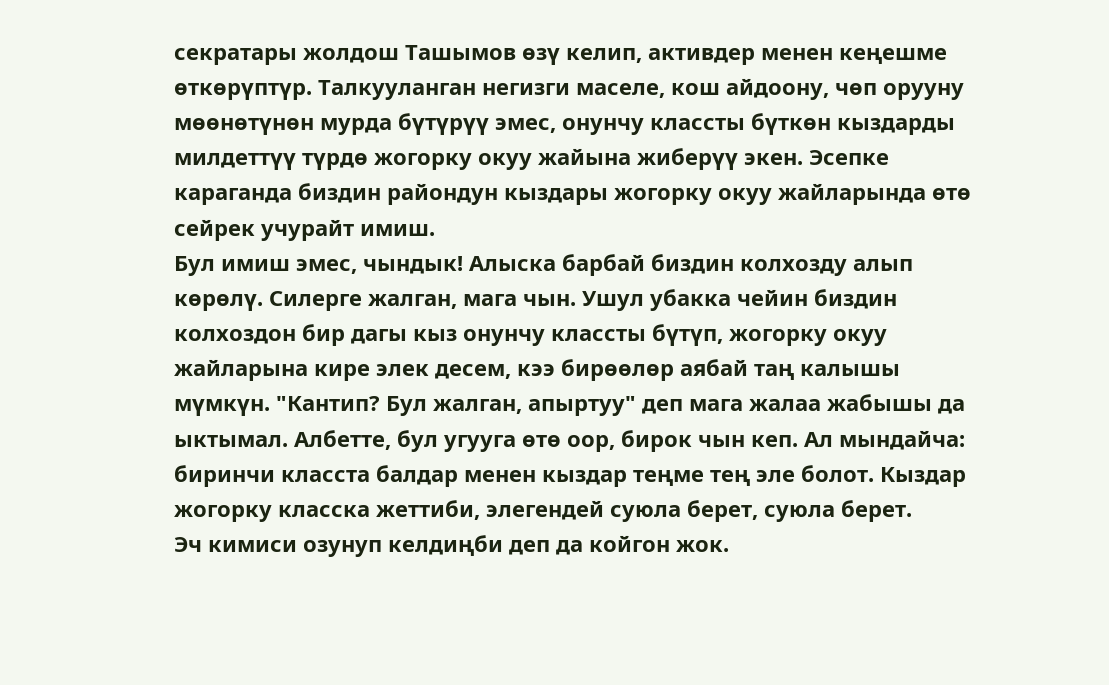секратары жолдош Ташымов өзү келип, активдер менен кеңешме өткөрүптүр. Талкууланган негизги маселе, кош айдоону, чөп орууну мөөнөтүнөн мурда бүтүрүү эмес, онунчу классты бүткөн кыздарды милдеттүү түрдө жогорку окуу жайына жиберүү экен. Эсепке караганда биздин райондун кыздары жогорку окуу жайларында өтө сейрек учурайт имиш.
Бул имиш эмес, чындык! Алыска барбай биздин колхозду алып көрөлү. Силерге жалган, мага чын. Ушул убакка чейин биздин колхоздон бир дагы кыз онунчу классты бүтүп, жогорку окуу жайларына кире элек десем, кээ бирөөлөр аябай таң калышы мүмкүн. "Кантип? Бул жалган, апыртуу" деп мага жалаа жабышы да ыктымал. Албетте, бул угууга өтө оор, бирок чын кеп. Ал мындайча: биринчи класста балдар менен кыздар теңме тең эле болот. Кыздар жогорку класска жеттиби, элегендей суюла берет, суюла берет.
Эч кимиси озунуп келдиңби деп да койгон жок.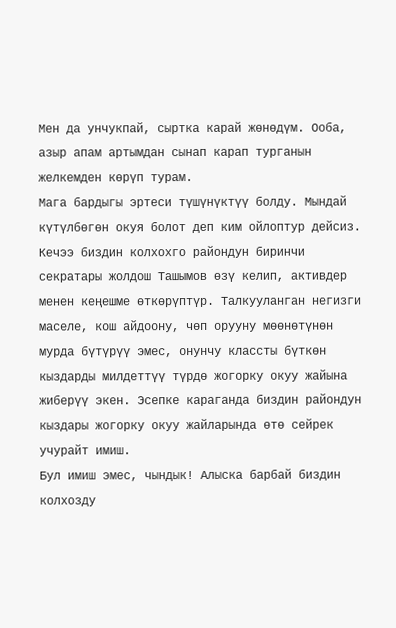Мен да унчукпай, сыртка карай жөнөдүм. Ооба, азыр апам артымдан сынап карап турганын желкемден көрүп турам.
Мага бардыгы эртеси түшүнүктүү болду. Мындай күтүлбөгөн окуя болот деп ким ойлоптур дейсиз.
Кечээ биздин колхохго райондун биринчи секратары жолдош Ташымов өзү келип, активдер менен кеңешме өткөрүптүр. Талкууланган негизги маселе, кош айдоону, чөп орууну мөөнөтүнөн мурда бүтүрүү эмес, онунчу классты бүткөн кыздарды милдеттүү түрдө жогорку окуу жайына жиберүү экен. Эсепке караганда биздин райондун кыздары жогорку окуу жайларында өтө сейрек учурайт имиш.
Бул имиш эмес, чындык! Алыска барбай биздин колхозду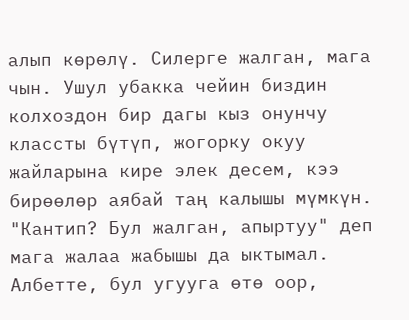алып көрөлү. Силерге жалган, мага чын. Ушул убакка чейин биздин колхоздон бир дагы кыз онунчу классты бүтүп, жогорку окуу жайларына кире элек десем, кээ бирөөлөр аябай таң калышы мүмкүн. "Кантип? Бул жалган, апыртуу" деп мага жалаа жабышы да ыктымал. Албетте, бул угууга өтө оор,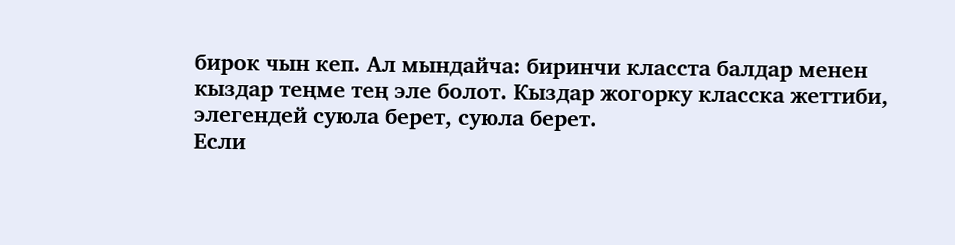бирок чын кеп. Ал мындайча: биринчи класста балдар менен кыздар теңме тең эле болот. Кыздар жогорку класска жеттиби, элегендей суюла берет, суюла берет.
Если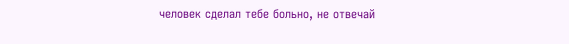человек сделал тебе больно, не отвечай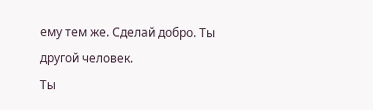ему тем же. Сделай добро. Ты другой человек.
Ты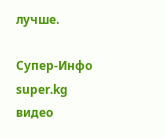лучше.

Супер-Инфо
super.kg
видео